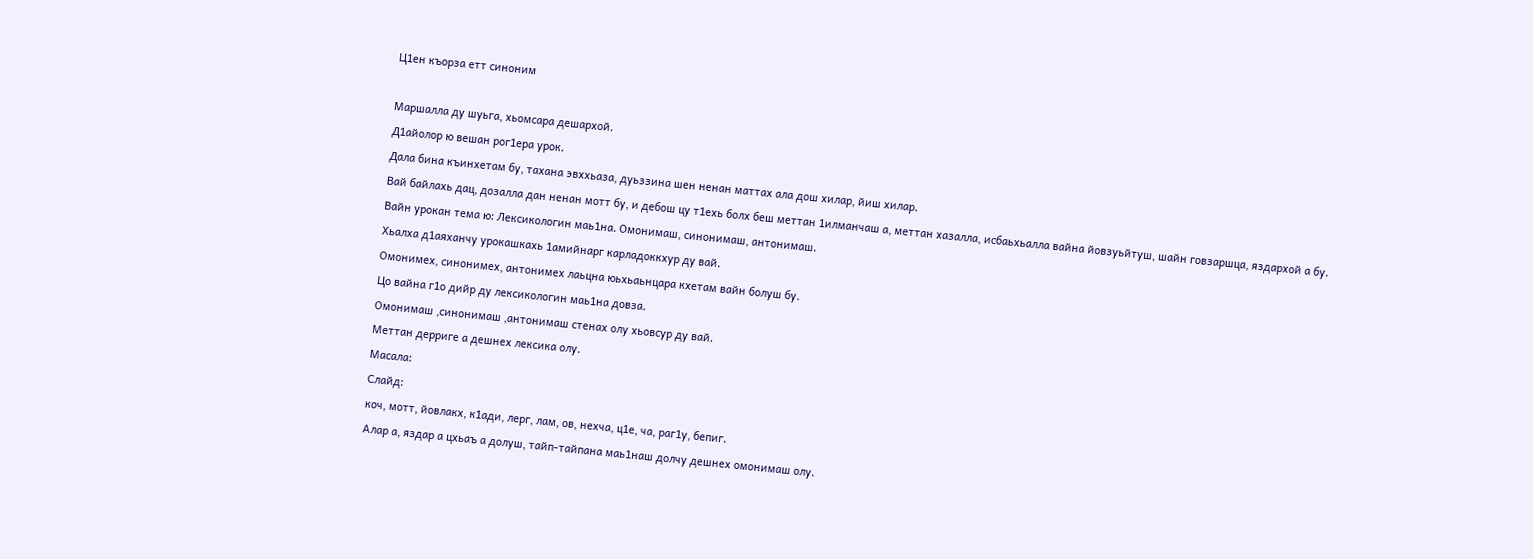Ц1ен къорза етт синоним

Маршалла ду шуьга, хьомсара дешархой.
Д1айолор ю вешан рог1ера урок.
Дала бина къинхетам бу, тахана эвххьаза, дуьззина шен ненан маттах ала дош хилар, йиш хилар.
Вай байлахь дац, дозалла дан ненан мотт бу, и дебош цу т1ехь болх беш меттан 1илманчаш а, меттан хазалла, исбаьхьалла вайна йовзуьйтуш, шайн говзаршца, яздархой а бу.
Вайн урокан тема ю: Лексикологин маь1на. Омонимаш, синонимаш, антонимаш.
Хьалха д1аяханчу урокашкахь 1амийнарг карладоккхур ду вай.
Омонимех, синонимех, антонимех лаьцна юьхьаьнцара кхетам вайн болуш бу.
Цо вайна г1о дийр ду лексикологин маь1на довза.
Омонимаш ,синонимаш ,антонимаш стенах олу хьовсур ду вай.
Меттан дерриге а дешнех лексика олу.
Масала:
Слайд:
коч, мотт, йовлакх, к1ади, лерг, лам, ов, нехча, ц1е, ча, раг1у, бепиг.
Алар а, яздар а цхьаъ а долуш, тайп-тайпана маь1наш долчу дешнех омонимаш олу.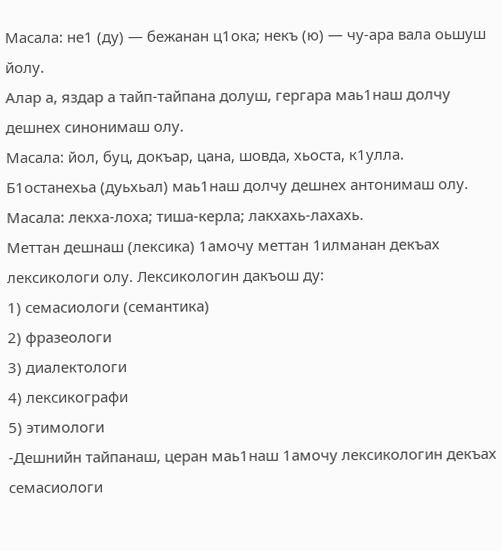Масала: не1 (ду) — бежанан ц1ока; некъ (ю) — чу-ара вала оьшуш йолу.
Алар а, яздар а тайп-тайпана долуш, гергара маь1наш долчу дешнех синонимаш олу.
Масала: йол, буц, докъар, цана, шовда, хьоста, к1улла.
Б1останехьа (дуьхьал) маь1наш долчу дешнех антонимаш олу.
Масала: лекха-лоха; тиша-керла; лакхахь-лахахь.
Меттан дешнаш (лексика) 1амочу меттан 1илманан декъах лексикологи олу. Лексикологин дакъош ду:
1) семасиологи (семантика)
2) фразеологи
3) диалектологи
4) лексикографи
5) этимологи
-Дешнийн тайпанаш, церан маь1наш 1амочу лексикологин декъах семасиологи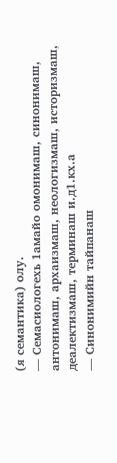(я семантика) олу.
— Семасиологехь 1амайо омонимаш, синонимаш, антонимаш, архаизмаш, неологизмаш, историзмаш, деалектизмаш, терминаш и.д1.кх.а
— Синонимийн тайпанаш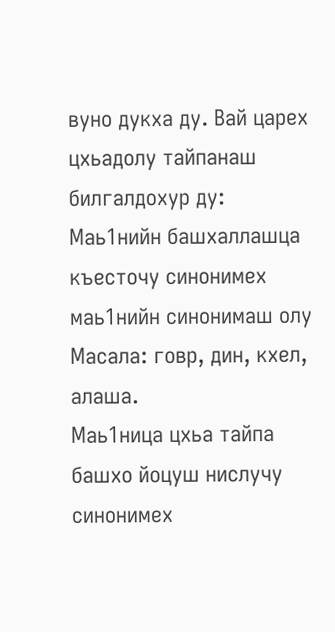вуно дукха ду. Вай царех цхьадолу тайпанаш билгалдохур ду:
Маь1нийн башхаллашца къесточу синонимех маь1нийн синонимаш олу
Масала: говр, дин, кхел, алаша.
Маь1ница цхьа тайпа башхо йоцуш нислучу синонимех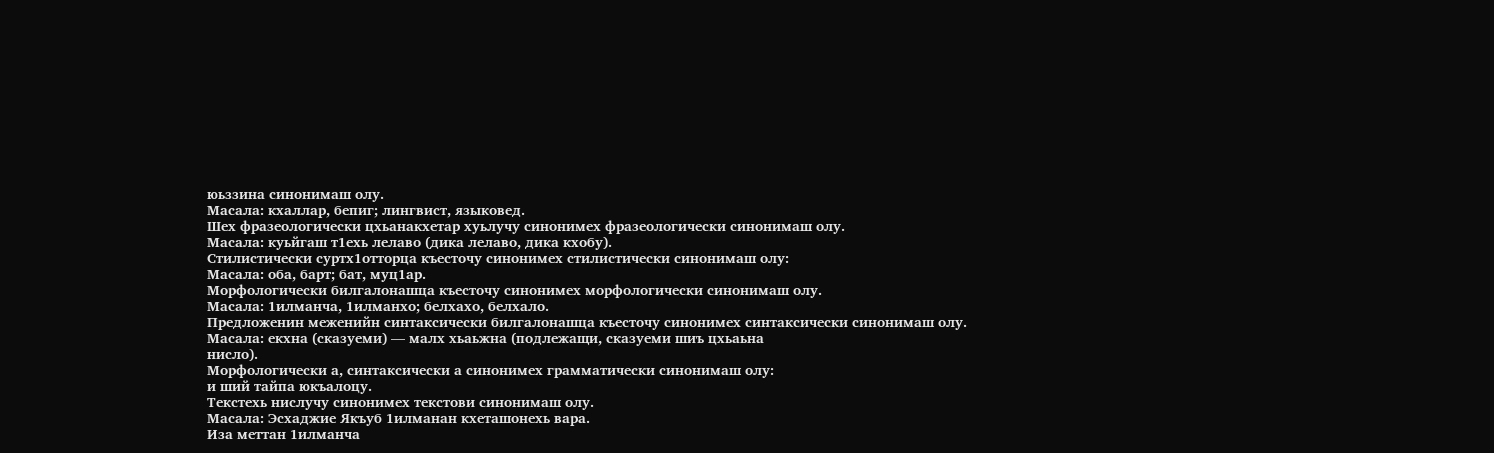юьззина синонимаш олу.
Масала: кхаллар, бепиг; лингвист, языковед.
Шех фразеологически цхьанакхетар хуьлучу синонимех фразеологически синонимаш олу.
Масала: куьйгаш т1ехь лелаво (дика лелаво, дика кхобу).
Стилистически суртх1отторца къесточу синонимех стилистически синонимаш олу:
Масала: оба, барт; бат, муц1ар.
Морфологически билгалонашца къесточу синонимех морфологически синонимаш олу.
Масала: 1илманча, 1илманхо; белхахо, белхало.
Предложенин меженийн синтаксически билгалонашца къесточу синонимех синтаксически синонимаш олу.
Масала: екхна (сказуеми) — малх хьаьжна (подлежащи, сказуеми шиъ цхьаьна
нисло).
Морфологически а, синтаксически а синонимех грамматически синонимаш олу:
и ший тайпа юкъалоцу.
Текстехь нислучу синонимех текстови синонимаш олу.
Масала: Эсхаджие Якъуб 1илманан кхеташонехь вара.
Иза меттан 1илманча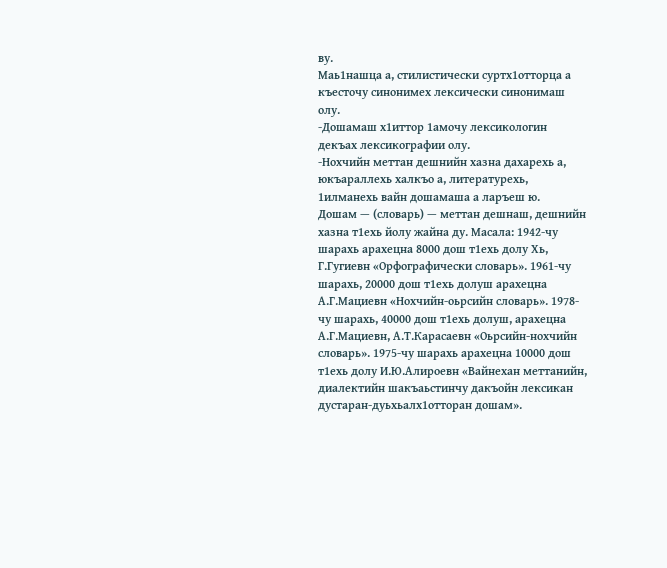ву.
Маь1нашца а, стилистически суртх1отторца а къесточу синонимех лексически синонимаш олу.
-Дошамаш х1иттор 1амочу лексикологин декъах лексикографии олу.
-Нохчийн меттан дешнийн хазна дахарехь а, юкъараллехь халкъо а, литературехь, 1илманехь вайн дошамаша а ларъеш ю.
Дошам — (словарь) — меттан дешнаш, дешнийн хазна т1ехь йолу жайна ду. Масала: 1942-чу шарахь арахецна 8000 дош т1ехь долу Хь, Г.Гугиевн «Орфографически словарь». 1961-чу шарахь, 20000 дош т1ехь долуш арахецна А.Г.Мациевн «Нохчийн-оьрсийн словарь». 1978-чу шарахь, 40000 дош т1ехь долуш, арахецна А.Г.Мациевн, А.Т.Карасаевн «Оьрсийн-нохчийн словарь». 1975-чу шарахь арахецна 10000 дош т1ехь долу И.Ю.Алироевн «Вайнехан меттанийн, диалектийн шакъаьстинчу дакъойн лексикан дустаран-дуьхьалх1отторан дошам».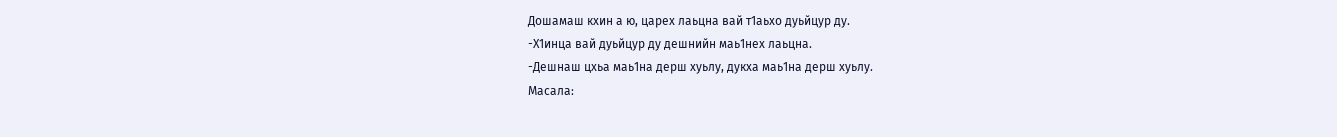Дошамаш кхин а ю, царех лаьцна вай т1аьхо дуьйцур ду.
-Х1инца вай дуьйцур ду дешнийн маь1нех лаьцна.
-Дешнаш цхьа маь1на дерш хуьлу, дукха маь1на дерш хуьлу.
Масала: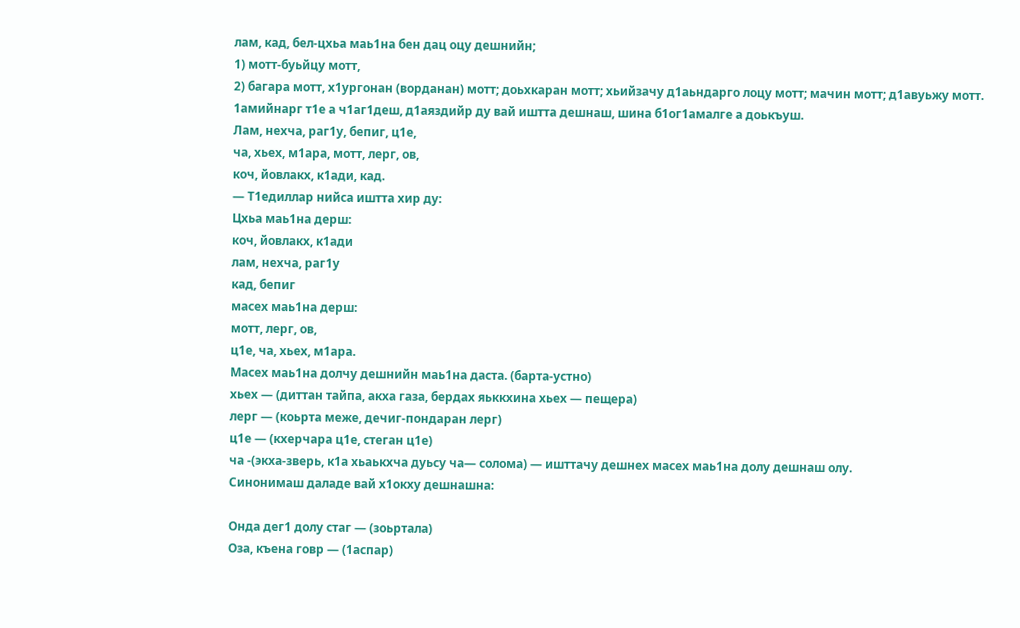лам, кад, бел-цхьа маь1на бен дац оцу дешнийн;
1) мотт-буьйцу мотт,
2) багара мотт, х1ургонан (ворданан) мотт; доьхкаран мотт; хьийзачу д1аьндарго лоцу мотт; мачин мотт; д1авуьжу мотт.
1амийнарг т1е а ч1аг1деш, д1аяздийр ду вай иштта дешнаш, шина б1ог1амалге а доькъуш.
Лам, нехча, раг1у, бепиг, ц1е,
ча, хьех, м1ара, мотт, лерг, ов,
коч, йовлакх, к1ади, кад.
— Т1едиллар нийса иштта хир ду:
Цхьа маь1на дерш:
коч, йовлакх, к1ади
лам, нехча, раг1у
кад, бепиг
масех маь1на дерш:
мотт, лерг, ов,
ц1е, ча, хьех, м1ара.
Масех маь1на долчу дешнийн маь1на даста. (барта-устно)
хьех — (диттан тайпа, акха газа, бердах яьккхина хьех — пещера)
лерг — (коьрта меже, дечиг-пондаран лерг)
ц1е — (кхерчара ц1е, стеган ц1е)
ча -(экха-зверь, к1а хьаькхча дуьсу ча— солома) — ишттачу дешнех масех маь1на долу дешнаш олу.
Синонимаш даладе вай х1окху дешнашна:

Онда дег1 долу стаг — (зоьртала)
Оза, къена говр — (1аспар)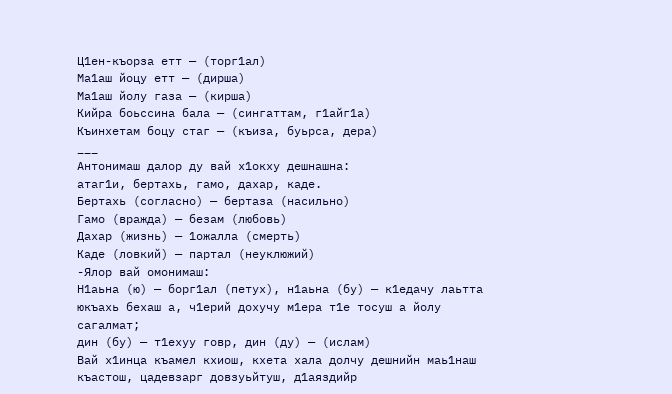Ц1ен-къорза етт — (торг1ал)
Ма1аш йоцу етт — (дирша)
Ма1аш йолу газа — (кирша)
Кийра боьссина бала — (сингаттам, г1айг1а)
Къинхетам боцу стаг — (къиза, буьрса, дера)
___
Антонимаш далор ду вай х1окху дешнашна:
атаг1и, бертахь, гамо, дахар, каде.
Бертахь (согласно) — бертаза (насильно)
Гамо (вражда) — безам (любовь)
Дахар (жизнь) — 1ожалла (смерть)
Каде (ловкий) — партал (неуклюжий)
-Ялор вай омонимаш:
Н1аьна (ю) — борг1ал (петух), н1аьна (бу) — к1едачу лаьтта юкъахь бехаш а, ч1ерий дохучу м1ера т1е тосуш а йолу сагалмат;
дин (бу) — т1ехуу говр, дин (ду) — (ислам)
Вай х1инца къамел кхиош, кхета хала долчу дешнийн маь1наш къастош, цадевзарг довзуьйтуш, д1аяздийр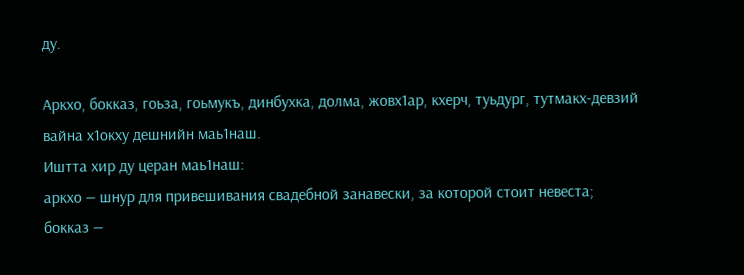ду.

Аркхо, бокказ, гоьза, гоьмукъ, динбухка, долма, жовх1ар, кхерч, туьдург, тутмакх-девзий вайна х1окху дешнийн маь1наш.
Иштта хир ду церан маь1наш:
аркхо — шнур для привешивания свадебной занавески, за которой стоит невеста;
бокказ —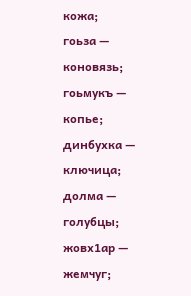кожа;
гоьза — коновязь;
гоьмукъ — копье;
динбухка — ключица;
долма — голубцы;
жовх1ар — жемчуг;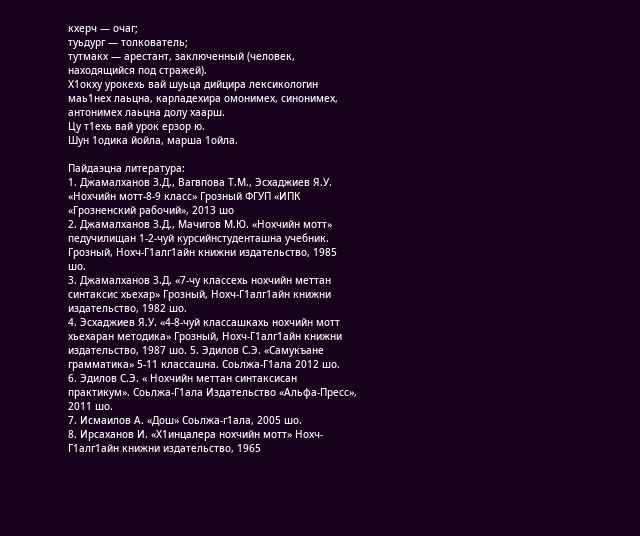кхерч — очаг;
туьдург — толкователь;
тутмакх — арестант, заключенный (человек, находящийся под стражей).
Х1окху урокехь вай шуьца дийцира лексикологин маь1нех лаьцна, карладехира омонимех, синонимех, антонимех лаьцна долу хаарш.
Цу т1ехь вай урок ерзор ю.
Шун 1одика йойла, марша 1ойла.

Пайдаэцна литература:
1. Джамалханов З.Д., Вагвпова Т.М., Эсхаджиев Я.У. «Нохчийн мотт-8-9 класс» Грозный ФГУП «ИПК «Грозненский рабочий», 2013 шо
2. Джамалханов З.Д., Мачигов М.Ю. «Нохчийн мотт» педучилищан 1-2-чуй курсийнстуденташна учебник. Грозный, Нохч-Г1алг1айн книжни издательство, 1985 шо.
3. Джамалханов З.Д. «7-чу классехь нохчийн меттан синтаксис хьехар» Грозный, Нохч-Г1алг1айн книжни издательство, 1982 шо.
4. Эсхаджиев Я.У. «4-8-чуй классашкахь нохчийн мотт хьехаран методика» Грозный, Нохч-Г1алг1айн книжни издательство, 1987 шо. 5. Эдилов С.Э. «Самукъане грамматика» 5-11 классашна. Соьлжа-Г1ала 2012 шо.
6. Эдилов С.Э. « Нохчийн меттан синтаксисан практикум». Соьлжа-Г1ала Издательство «Альфа-Пресс», 2011 шо.
7. Исмаилов А. «Дош» Соьлжа-г1ала, 2005 шо.
8. Ирсаханов И. «Х1инцалера нохчийн мотт» Нохч-Г1алг1айн книжни издательство, 1965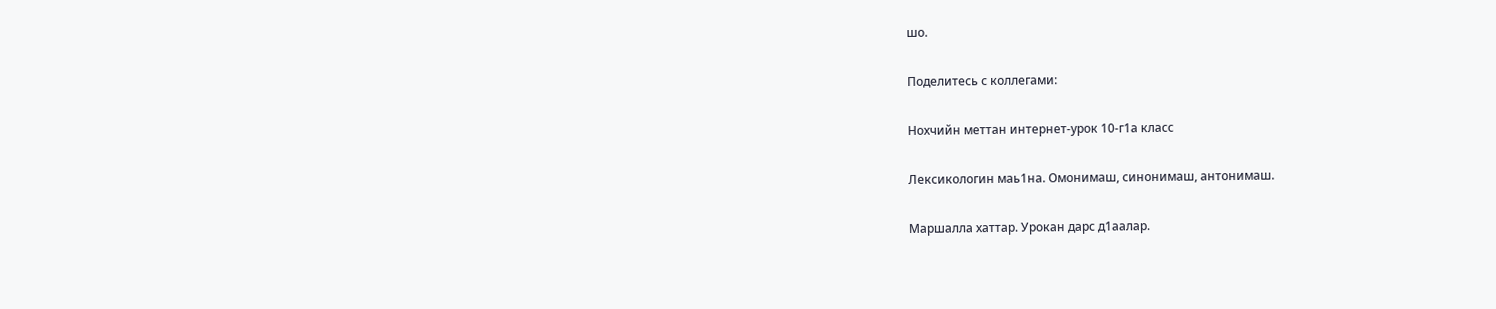шо.

Поделитесь с коллегами:

Нохчийн меттан интернет-урок 10-г1а класс

Лексикологин маь1на. Омонимаш, синонимаш, антонимаш.

Маршалла хаттар. Урокан дарс д1аалар.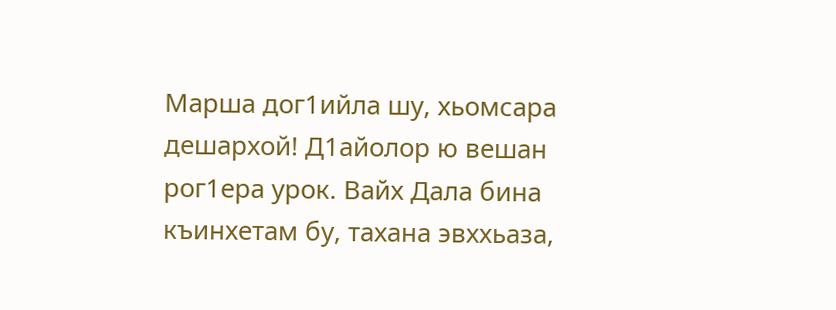Марша дог1ийла шу, хьомсара дешархой! Д1айолор ю вешан рог1ера урок. Вайх Дала бина къинхетам бу, тахана эвххьаза,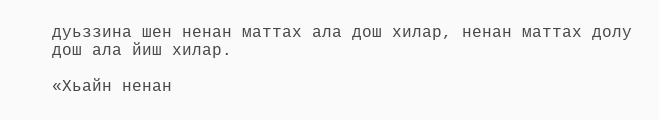дуьззина шен ненан маттах ала дош хилар, ненан маттах долу дош ала йиш хилар.

«Хьайн ненан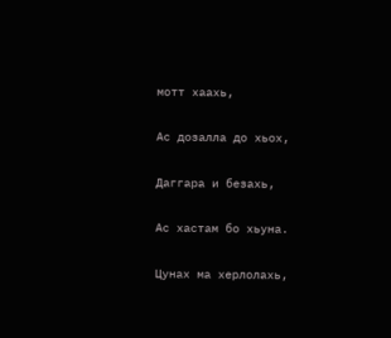мотт хаахь,

Ас дозалла до хьох,

Даггара и безахь,

Ас хастам бо хьуна.

Цунах ма херлолахь,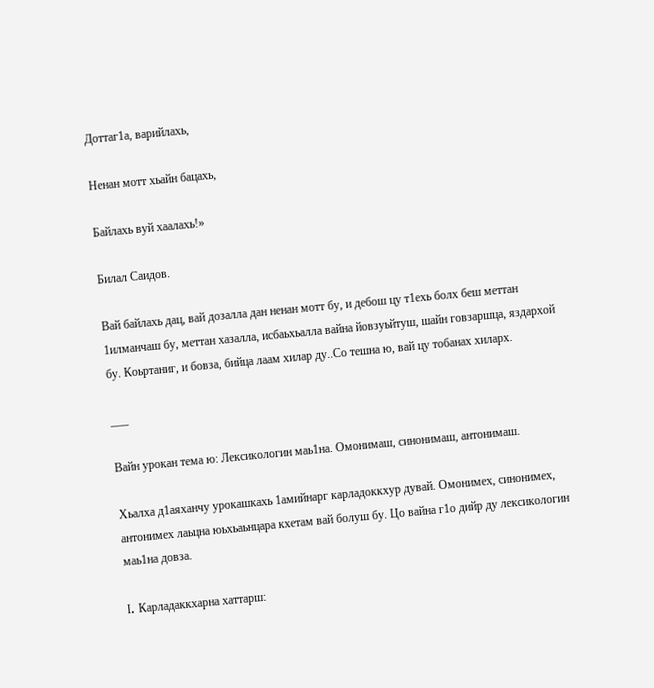Доттаг1а, варийлахь,

Ненан мотт хьайн бацахь,

Байлахь вуй хаалахь!»

Билал Саидов.

Вай байлахь дац, вай дозалла дан ненан мотт бу, и дебош цу т1ехь болх беш меттан 1илманчаш бу, меттан хазалла, исбаьхьалла вайна йовзуьйтуш, шайн говзаршца, яздархой бу. Коьртаниг, и бовза, бийца лаам хилар ду..Со тешна ю, вай цу тобанах хиларх.

___

Вайн урокан тема ю: Лексикологин маь1на. Омонимаш, синонимаш, антонимаш.

Хьалха д1аяханчу урокашкахь 1амийнарг карладоккхур дувай. Омонимех, синонимех, антонимех лаьцна юьхьаьнцара кхетам вай болуш бу. Цо вайна г1о дийр ду лексикологин маь1на довза.

I. Карладаккхарна хаттарш: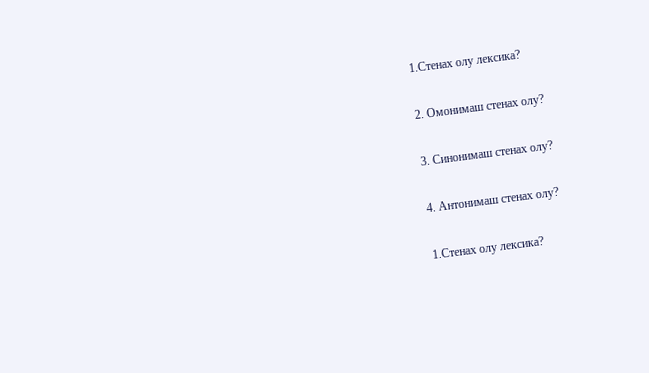1.Стенах олу лексика?

2. Омонимаш стенах олу?

3. Синонимаш стенах олу?

4. Антонимаш стенах олу?

1.Стенах олу лексика?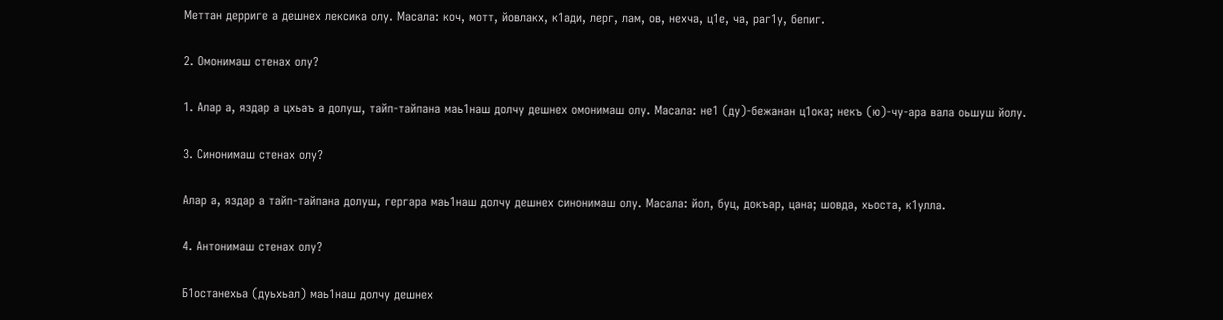Меттан дерриге а дешнех лексика олу. Масала: коч, мотт, йовлакх, к1ади, лерг, лам, ов, нехча, ц1е, ча, раг1у, бепиг.

2. Омонимаш стенах олу?

1. Алар а, яздар а цхьаъ а долуш, тайп-тайпана маь1наш долчу дешнех омонимаш олу. Масала: не1 (ду)-бежанан ц1ока; некъ (ю)-чу-ара вала оьшуш йолу.

3. Синонимаш стенах олу?

Алар а, яздар а тайп-тайпана долуш, гергара маь1наш долчу дешнех синонимаш олу. Масала: йол, буц, докъар, цана; шовда, хьоста, к1улла.

4. Антонимаш стенах олу?

Б1останехьа (дуьхьал) маь1наш долчу дешнех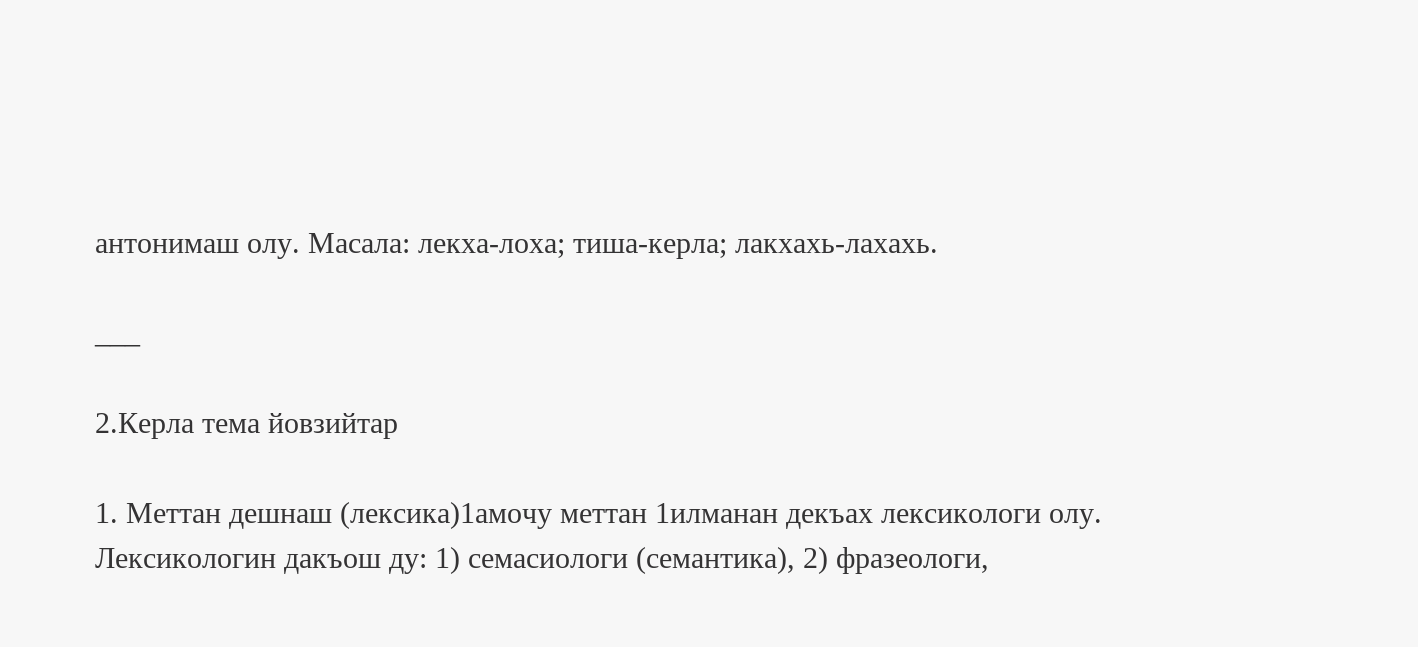антонимаш олу. Масала: лекха-лоха; тиша-керла; лакхахь-лахахь.

___

2.Керла тема йовзийтар

1. Меттан дешнаш (лексика)1амочу меттан 1илманан декъах лексикологи олу. Лексикологин дакъош ду: 1) семасиологи (семантика), 2) фразеологи,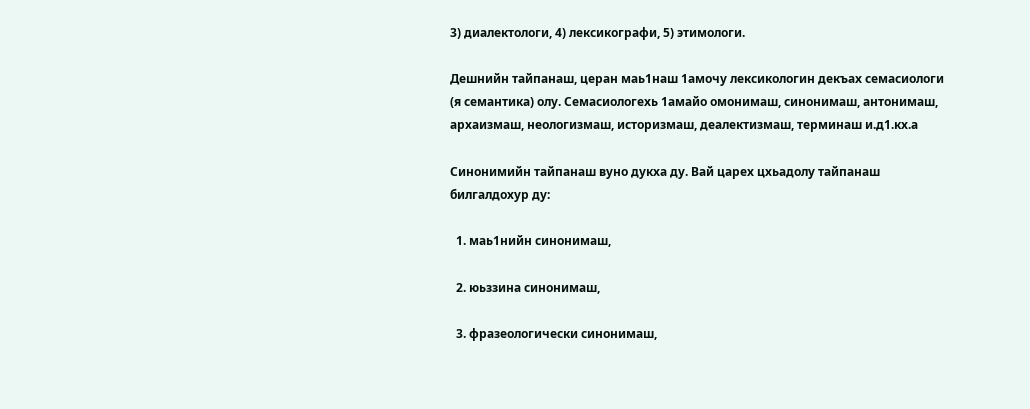3) диалектологи, 4) лексикографи, 5) этимологи.

Дешнийн тайпанаш, церан маь1наш 1амочу лексикологин декъах семасиологи (я семантика) олу. Семасиологехь 1амайо омонимаш, синонимаш, антонимаш, архаизмаш, неологизмаш, историзмаш, деалектизмаш, терминаш и.д1.кх.а

Синонимийн тайпанаш вуно дукха ду. Вай царех цхьадолу тайпанаш билгалдохур ду:

  1. маь1нийн синонимаш,

  2. юьззина синонимаш,

  3. фразеологически синонимаш,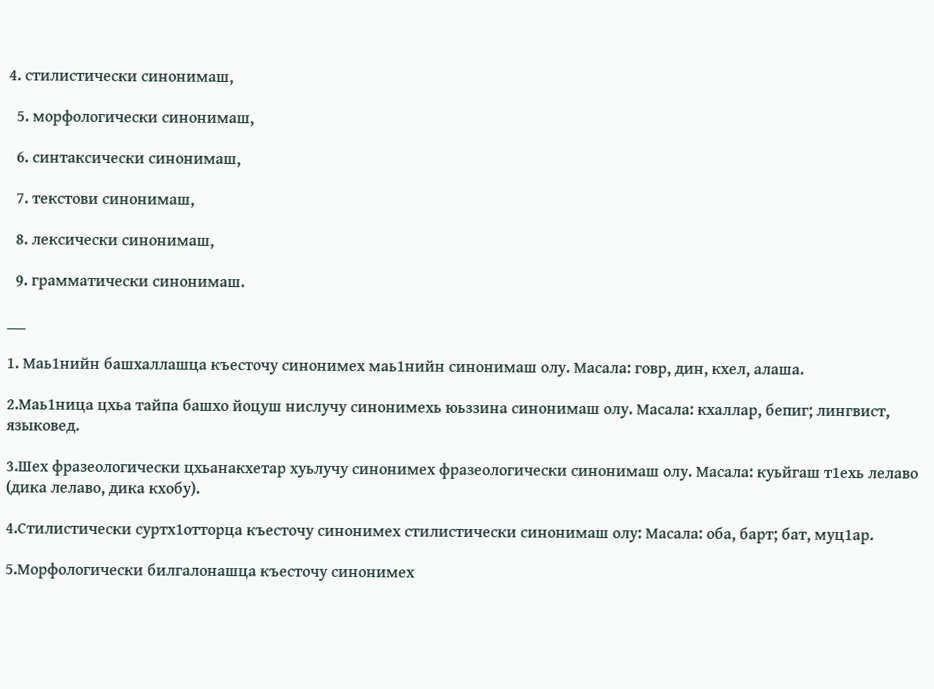4. стилистически синонимаш,

  5. морфологически синонимаш,

  6. синтаксически синонимаш,

  7. текстови синонимаш,

  8. лексически синонимаш,

  9. грамматически синонимаш.

___

1. Маь1нийн башхаллашца къесточу синонимех маь1нийн синонимаш олу. Масала: говр, дин, кхел, алаша.

2.Маь1ница цхьа тайпа башхо йоцуш нислучу синонимехь юьззина синонимаш олу. Масала: кхаллар, бепиг; лингвист, языковед.

3.Шех фразеологически цхьанакхетар хуьлучу синонимех фразеологически синонимаш олу. Масала: куьйгаш т1ехь лелаво (дика лелаво, дика кхобу).

4.Стилистически суртх1отторца къесточу синонимех стилистически синонимаш олу: Масала: оба, барт; бат, муц1ар.

5.Морфологически билгалонашца къесточу синонимех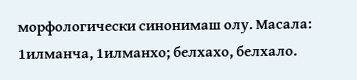морфологически синонимаш олу. Масала: 1илманча, 1илманхо; белхахо, белхало.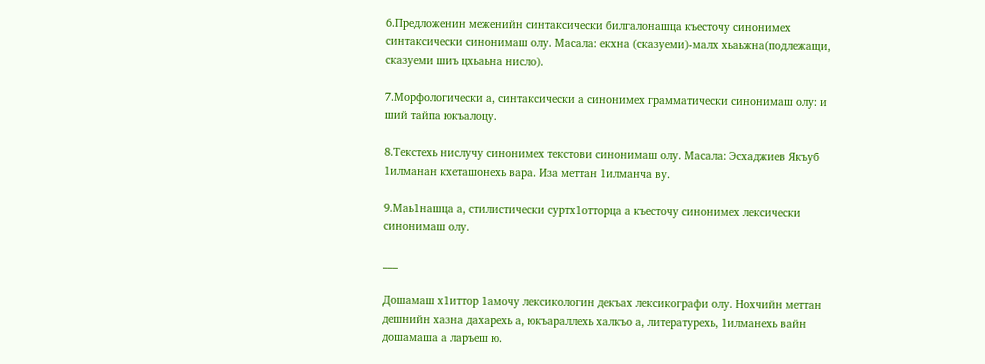6.Предложенин меженийн синтаксически билгалонашца къесточу синонимех синтаксически синонимаш олу. Масала: екхна (сказуеми)-малх хьаьжна(подлежащи, сказуеми шиъ цхьаьна нисло).

7.Морфологически а, синтаксически а синонимех грамматически синонимаш олу: и ший тайпа юкъалоцу.

8.Текстехь нислучу синонимех текстови синонимаш олу. Масала: Эсхаджиев Якъуб 1илманан кхеташонехь вара. Иза меттан 1илманча ву.

9.Маь1нашца а, стилистически суртх1отторца а къесточу синонимех лексически синонимаш олу.

___

Дошамаш х1иттор 1амочу лексикологин декъах лексикографи олу. Нохчийн меттан дешнийн хазна дахарехь а, юкъараллехь халкъо а, литературехь, 1илманехь вайн дошамаша а ларъеш ю.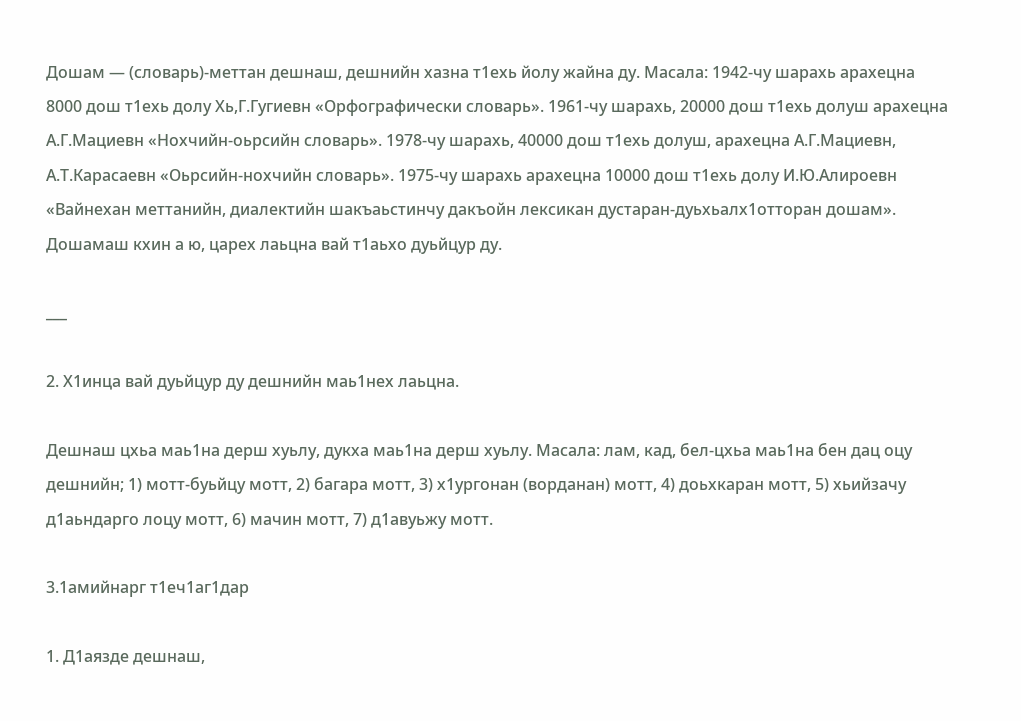Дошам — (словарь)-меттан дешнаш, дешнийн хазна т1ехь йолу жайна ду. Масала: 1942-чу шарахь арахецна 8000 дош т1ехь долу Хь,Г.Гугиевн «Орфографически словарь». 1961-чу шарахь, 20000 дош т1ехь долуш арахецна А.Г.Мациевн «Нохчийн-оьрсийн словарь». 1978-чу шарахь, 40000 дош т1ехь долуш, арахецна А.Г.Мациевн, А.Т.Карасаевн «Оьрсийн-нохчийн словарь». 1975-чу шарахь арахецна 10000 дош т1ехь долу И.Ю.Алироевн «Вайнехан меттанийн, диалектийн шакъаьстинчу дакъойн лексикан дустаран-дуьхьалх1отторан дошам». Дошамаш кхин а ю, царех лаьцна вай т1аьхо дуьйцур ду.

___

2. Х1инца вай дуьйцур ду дешнийн маь1нех лаьцна.

Дешнаш цхьа маь1на дерш хуьлу, дукха маь1на дерш хуьлу. Масала: лам, кад, бел-цхьа маь1на бен дац оцу дешнийн; 1) мотт-буьйцу мотт, 2) багара мотт, 3) х1ургонан (ворданан) мотт, 4) доьхкаран мотт, 5) хьийзачу д1аьндарго лоцу мотт, 6) мачин мотт, 7) д1авуьжу мотт.

3.1амийнарг т1еч1аг1дар

1. Д1аязде дешнаш,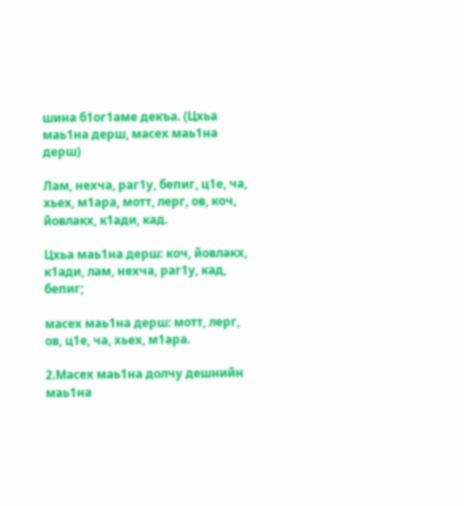шина б1ог1аме декъа. (Цхьа маь1на дерш, масех маь1на дерш)

Лам, нехча, раг1у, бепиг, ц1е, ча, хьех, м1ара, мотт, лерг, ов, коч, йовлакх, к1ади, кад.

Цхьа маь1на дерш: коч, йовлакх, к1ади, лам, нехча, раг1у, кад, бепиг;

масех маь1на дерш: мотт, лерг, ов, ц1е, ча, хьех, м1ара.

2.Масех маь1на долчу дешнийн маь1на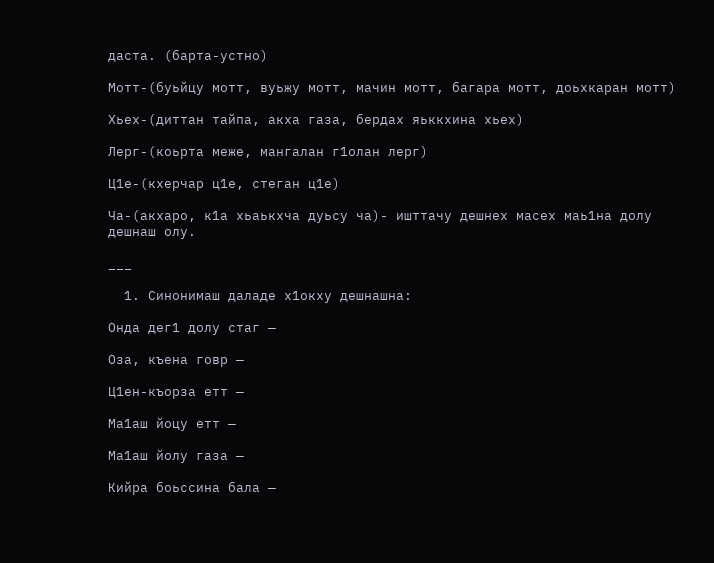даста. (барта-устно)

Мотт-(буьйцу мотт, вуьжу мотт, мачин мотт, багара мотт, доьхкаран мотт)

Хьех-(диттан тайпа, акха газа, бердах яьккхина хьех)

Лерг-(коьрта меже, мангалан г1олан лерг)

Ц1е-(кхерчар ц1е, стеган ц1е)

Ча-(акхаро, к1а хьаькхча дуьсу ча)- ишттачу дешнех масех маь1на долу дешнаш олу.

___

  1. Синонимаш даладе х1окху дешнашна:

Онда дег1 долу стаг —

Оза, къена говр —

Ц1ен-къорза етт —

Ма1аш йоцу етт —

Ма1аш йолу газа —

Кийра боьссина бала —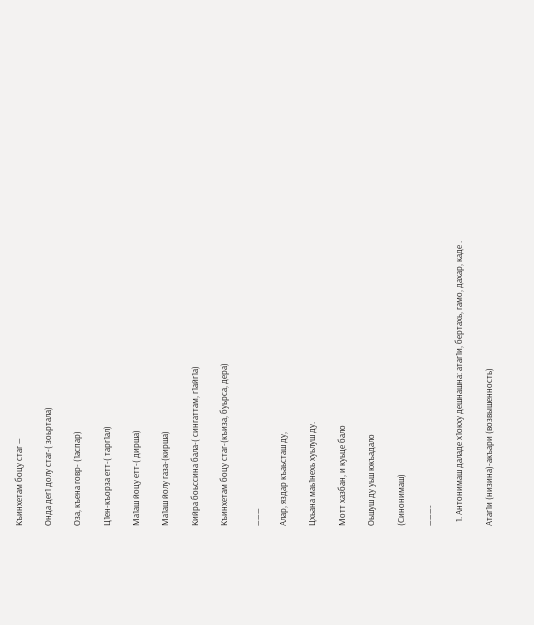Къинхетам боцу стаг —

Онда дег1 долу стаг-( зоьртала)

Оза, къена говр- (1аспар)

Ц1ен-къорза етт-( тарг1ал)

Ма1аш йоцу етт-( дирша)

Ма1аш йолу газа-(кирша)

Кийра боьссина бала-( сингаттам, г1айг1а)

Къинхетам боцу стаг-(къиза, буьрса, дера)

___

Алар, яздар къаьсташ ду,

Цхьана маь1нехь хуьлуш ду.

Мотт хазбан, и куьце бало

Оьшуш ду уьш юкъадало

(Синонимаш)

———-

  1. Антонимаш даладе х1окху дешнашна: атаг1и, бертахь, гамо, дахар, каде .

Атаг1и (низина)-акъари (возвышенность)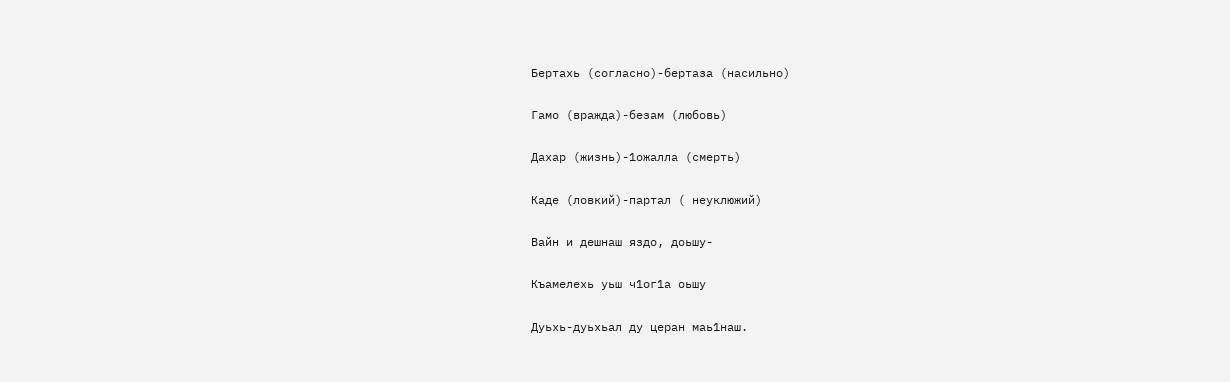Бертахь (согласно)-бертаза (насильно)

Гамо (вражда)-безам (любовь)

Дахар (жизнь)-1ожалла (смерть)

Каде (ловкий)-партал ( неуклюжий)

Вайн и дешнаш яздо, доьшу-

Къамелехь уьш ч1ог1а оьшу

Дуьхь-дуьхьал ду церан маь1наш.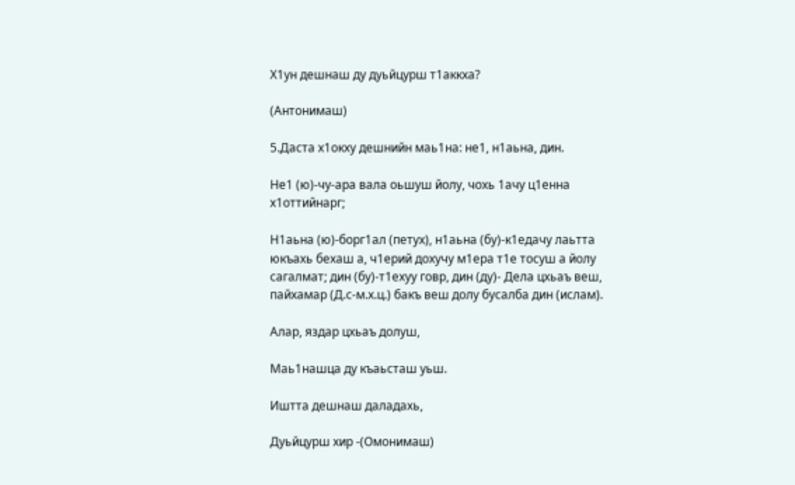Х1ун дешнаш ду дуьйцурш т1аккха?

(Антонимаш)

5.Даста х1окху дешнийн маь1на: не1, н1аьна, дин.

Не1 (ю)-чу-ара вала оьшуш йолу, чохь 1ачу ц1енна х1оттийнарг;

Н1аьна (ю)-борг1ал (петух), н1аьна (бу)-к1едачу лаьтта юкъахь бехаш а, ч1ерий дохучу м1ера т1е тосуш а йолу сагалмат; дин (бу)-т1ехуу говр, дин (ду)- Дела цхьаъ веш, пайхамар (Д.с-м.х.ц.) бакъ веш долу бусалба дин (ислам).

Алар, яздар цхьаъ долуш,

Маь1нашца ду къаьсташ уьш.

Иштта дешнаш даладахь,

Дуьйцурш хир -(Омонимаш)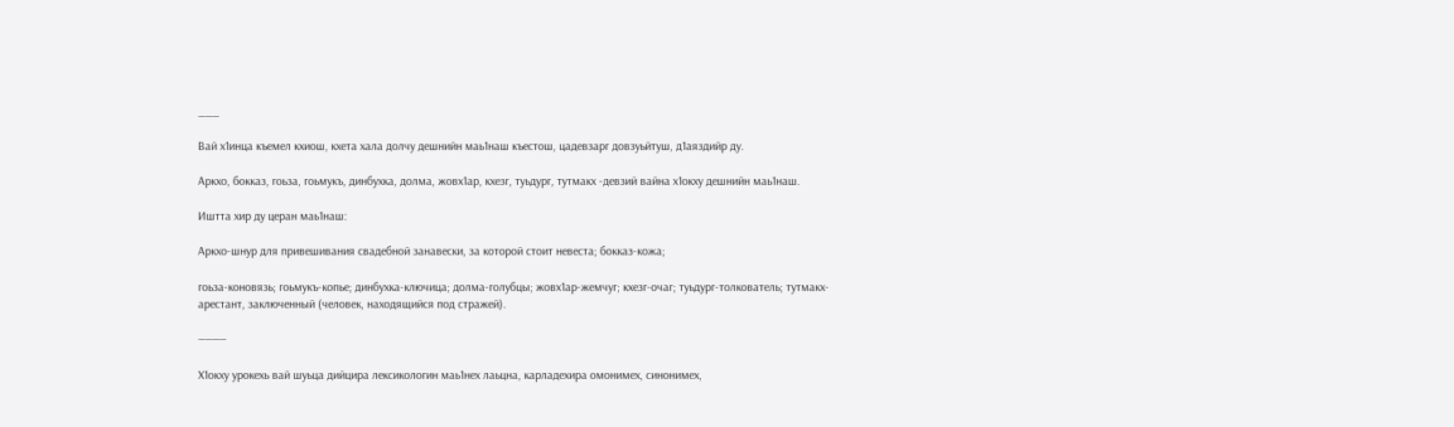___

Вай х1инца къемел кхиош, кхета хала долчу дешнийн маь1наш къестош, цадевзарг довзуьйтуш, д1аяздийр ду.

Аркхо, бокказ, гоьза, гоьмукъ, динбухка, долма, жовх1ар, кхезг, туьдург, тутмакх -девзий вайна х1окху дешнийн маь1наш.

Иштта хир ду церан маь1наш:

Аркхо-шнур для привешивания свадебной занавески, за которой стоит невеста; бокказ-кожа;

гоьза-коновязь; гоьмукъ-копье; динбухка-ключица; долма-голубцы; жовх1ар-жемчуг; кхезг-очаг; туьдург-толкователь; тутмакх-арестант, заключенный (человек, находящийся под стражей).

————

Х1окху урокехь вай шуьца дийцира лексикологин маь1нех лаьцна, карладехира омонимех, синонимех,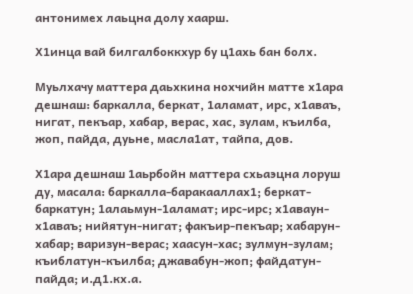антонимех лаьцна долу хаарш.

Х1инца вай билгалбоккхур бу ц1ахь бан болх.

Муьлхачу маттера даьхкина нохчийн матте х1ара дешнаш: баркалла, беркат, 1аламат, ирс, х1аваъ, нигат, пекъар, хабар, верас, хас, зулам, къилба, жоп, пайда, дуьне, масла1ат, тайпа, дов.

Х1ара дешнаш 1аьрбойн маттера схьаэцна лоруш ду, масала: баркалла-баракааллах1; беркат-баркатун; 1алаьмун-1аламат; ирс-ирс; х1аваун-х1аваъ; нийятун-нигат; факъир-пекъар; хабарун-хабар; варизун-верас; хаасун-хас; зулмун-зулам; къиблатун-къилба; джавабун-жоп; файдатун-пайда; и.д1.кх.а.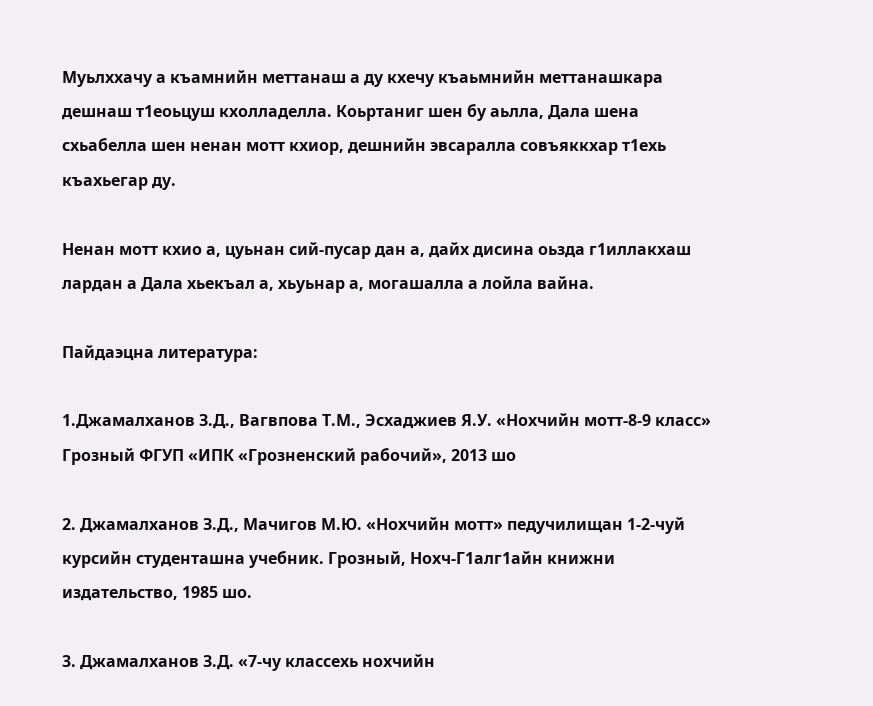Муьлххачу а къамнийн меттанаш а ду кхечу къаьмнийн меттанашкара дешнаш т1еоьцуш кхолладелла. Коьртаниг шен бу аьлла, Дала шена схьабелла шен ненан мотт кхиор, дешнийн эвсаралла совъяккхар т1ехь къахьегар ду.

Ненан мотт кхио а, цуьнан сий-пусар дан а, дайх дисина оьзда г1иллакхаш лардан а Дала хьекъал а, хьуьнар а, могашалла а лойла вайна.

Пайдаэцна литература:

1.Джамалханов З.Д., Вагвпова Т.М., Эсхаджиев Я.У. «Нохчийн мотт-8-9 класс» Грозный ФГУП «ИПК «Грозненский рабочий», 2013 шо

2. Джамалханов З.Д., Мачигов М.Ю. «Нохчийн мотт» педучилищан 1-2-чуй курсийн студенташна учебник. Грозный, Нохч-Г1алг1айн книжни издательство, 1985 шо.

3. Джамалханов З.Д. «7-чу классехь нохчийн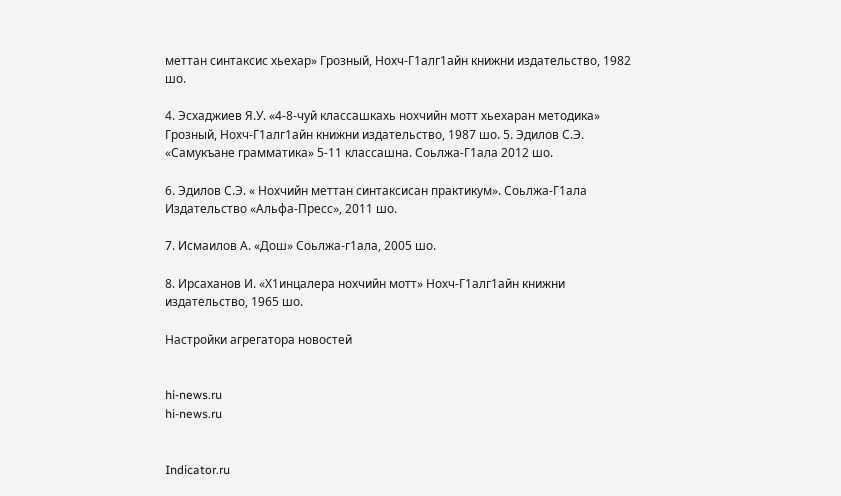меттан синтаксис хьехар» Грозный, Нохч-Г1алг1айн книжни издательство, 1982 шо.

4. Эсхаджиев Я.У. «4-8-чуй классашкахь нохчийн мотт хьехаран методика» Грозный, Нохч-Г1алг1айн книжни издательство, 1987 шо. 5. Эдилов С.Э. «Самукъане грамматика» 5-11 классашна. Соьлжа-Г1ала 2012 шо.

6. Эдилов С.Э. « Нохчийн меттан синтаксисан практикум». Соьлжа-Г1ала Издательство «Альфа-Пресс», 2011 шо.

7. Исмаилов А. «Дош» Соьлжа-г1ала, 2005 шо.

8. Ирсаханов И. «Х1инцалера нохчийн мотт» Нохч-Г1алг1айн книжни издательство, 1965 шо.

Настройки агрегатора новостей


hi-news.ru
hi-news.ru


Indicator.ru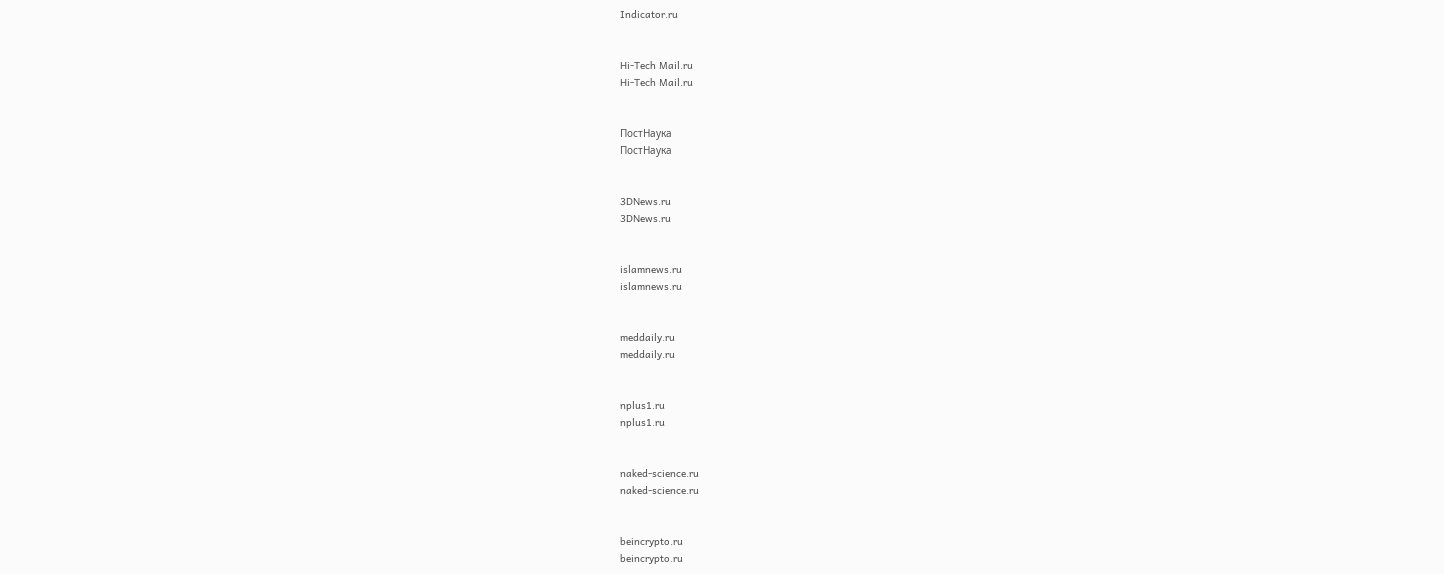Indicator.ru


Hi-Tech Mail.ru
Hi-Tech Mail.ru


ПостНаука
ПостНаука


3DNews.ru
3DNews.ru


islamnews.ru
islamnews.ru


meddaily.ru
meddaily.ru


nplus1.ru
nplus1.ru


naked-science.ru
naked-science.ru


beincrypto.ru
beincrypto.ru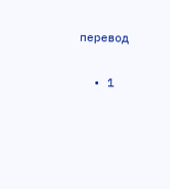перевод

  • 1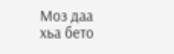Моз даа хьа бето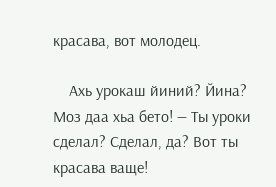красава, вот молодец.

    Ахь урокаш йиний? Йина? Моз даа хьа бето! — Ты уроки сделал? Сделал, да? Вот ты красава ваще!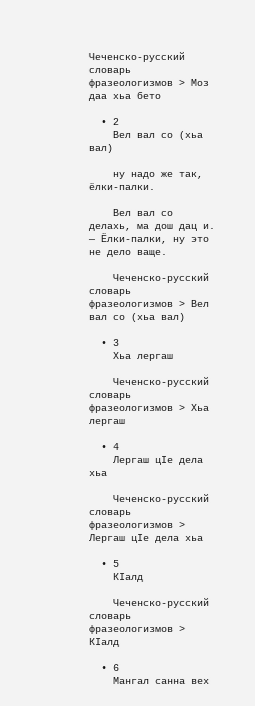Чеченско-русский словарь фразеологизмов > Моз даа хьа бето

  • 2
    Вел вал со (хьа вал)

    ну надо же так, ёлки-палки.

    Вел вал со делахь, ма дош дац и. — Ёлки-палки, ну это не дело ваще.

    Чеченско-русский словарь фразеологизмов > Вел вал со (хьа вал)

  • 3
    Хьа лергаш

    Чеченско-русский словарь фразеологизмов > Хьа лергаш

  • 4
    Лергаш цIе дела хьа

    Чеченско-русский словарь фразеологизмов > Лергаш цIе дела хьа

  • 5
    КIалд

    Чеченско-русский словарь фразеологизмов > КIалд

  • 6
    Мангал санна вех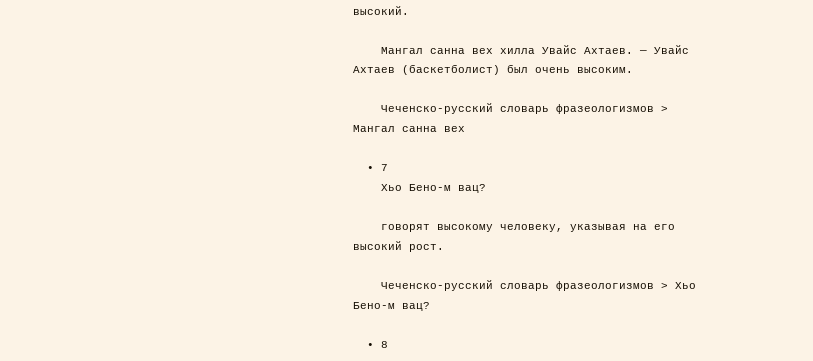высокий.

    Мангал санна вех хилла Увайс Ахтаев. — Увайс Ахтаев (баскетболист) был очень высоким.

    Чеченско-русский словарь фразеологизмов > Мангал санна вех

  • 7
    Хьо Бено-м вац?

    говорят высокому человеку, указывая на его высокий рост.

    Чеченско-русский словарь фразеологизмов > Хьо Бено-м вац?

  • 8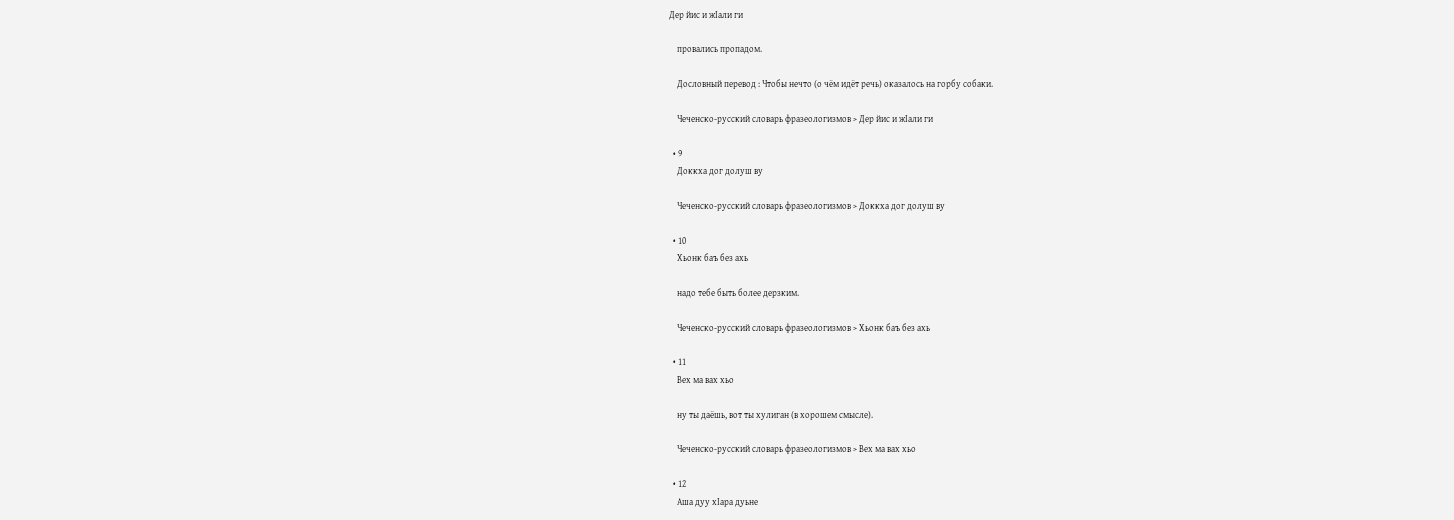Дер йис и жIали ги

    провались пропадом.

    Дословный перевод : Чтобы нечто (о чём идёт речь) оказалось на горбу собаки.

    Чеченско-русский словарь фразеологизмов > Дер йис и жIали ги

  • 9
    Доккха дог долуш ву

    Чеченско-русский словарь фразеологизмов > Доккха дог долуш ву

  • 10
    Хьонк баъ без ахь

    надо тебе быть более дерзким.

    Чеченско-русский словарь фразеологизмов > Хьонк баъ без ахь

  • 11
    Вех ма вах хьо

    ну ты даёшь, вот ты хулиган (в хорошем смысле).

    Чеченско-русский словарь фразеологизмов > Вех ма вах хьо

  • 12
    Аша дуу хIара дуьне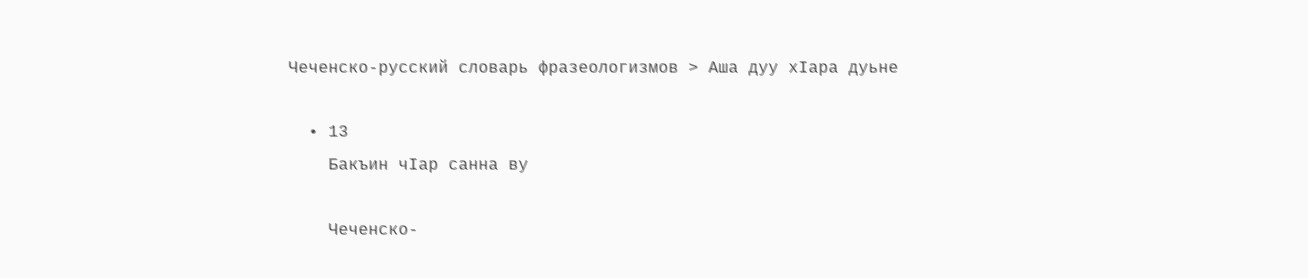Чеченско-русский словарь фразеологизмов > Аша дуу хIара дуьне

  • 13
    Бакъин чIар санна ву

    Чеченско-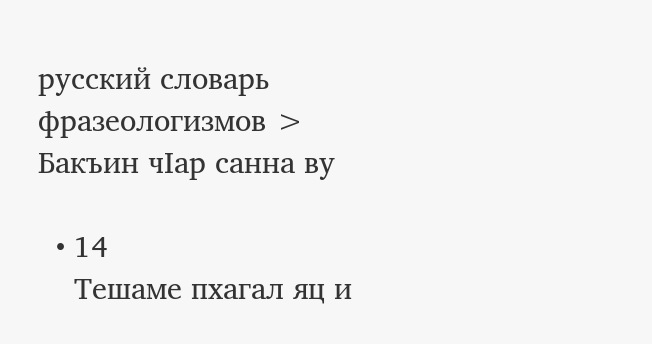русский словарь фразеологизмов > Бакъин чIар санна ву

  • 14
    Тешаме пхагал яц и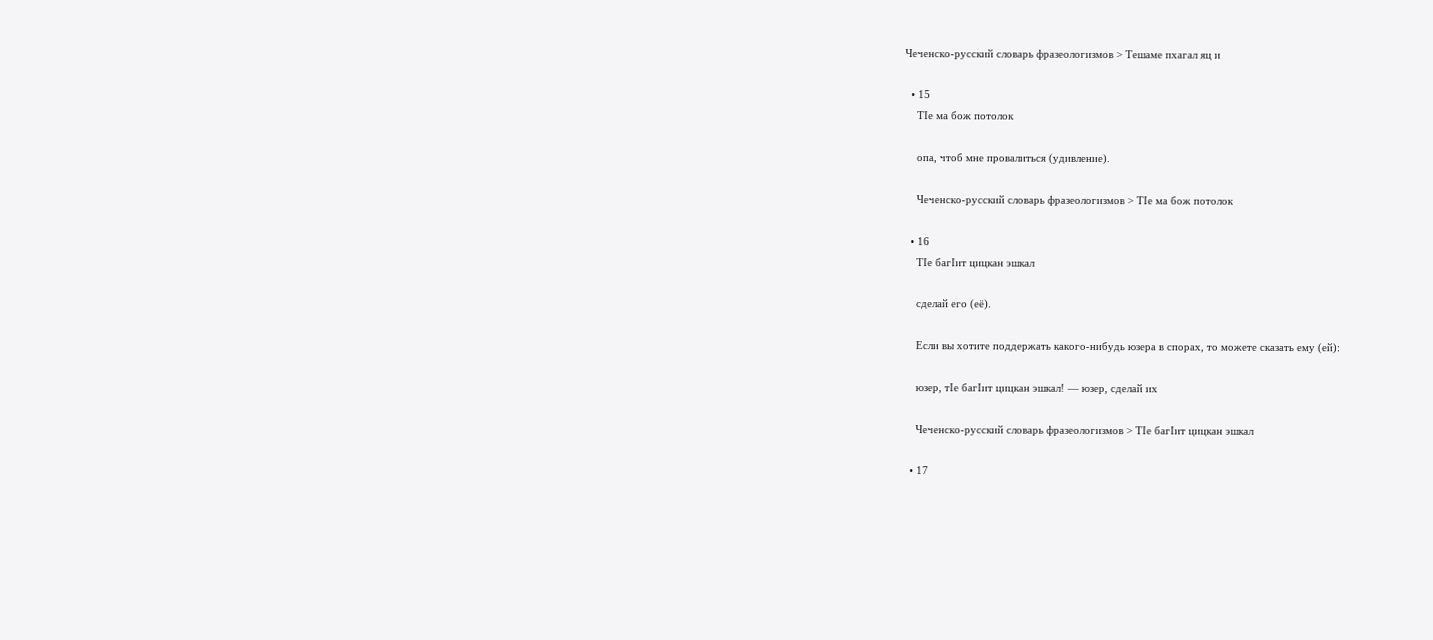Чеченско-русский словарь фразеологизмов > Тешаме пхагал яц и

  • 15
    ТIе ма бож потолок

    опа, чтоб мне провалиться (удивление).

    Чеченско-русский словарь фразеологизмов > ТIе ма бож потолок

  • 16
    ТIе багIит цицкан эшкал

    сделай его (её).

    Если вы хотите поддержать какого-нибудь юзера в спорах, то можете сказать ему (ей):

    юзер, тIе багIит цицкан эшкал! — юзер, сделай их

    Чеченско-русский словарь фразеологизмов > ТIе багIит цицкан эшкал

  • 17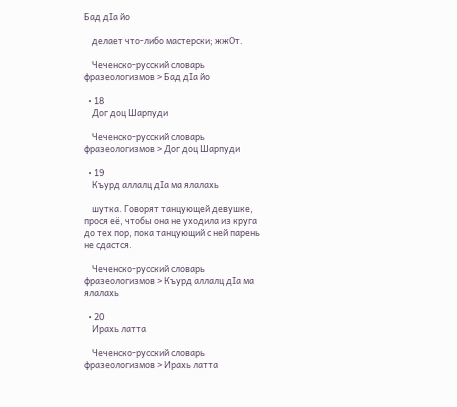Бад дIа йо

    делает что-либо мастерски; жжОт.

    Чеченско-русский словарь фразеологизмов > Бад дIа йо

  • 18
    Дог доц Шарпуди

    Чеченско-русский словарь фразеологизмов > Дог доц Шарпуди

  • 19
    Къурд аллалц дIа ма ялалахь

    шутка. Говорят танцующей девушке, прося её, чтобы она не уходила из круга до тех пор, пока танцующий с ней парень не сдастся.

    Чеченско-русский словарь фразеологизмов > Къурд аллалц дIа ма ялалахь

  • 20
    Ирахь латта

    Чеченско-русский словарь фразеологизмов > Ирахь латта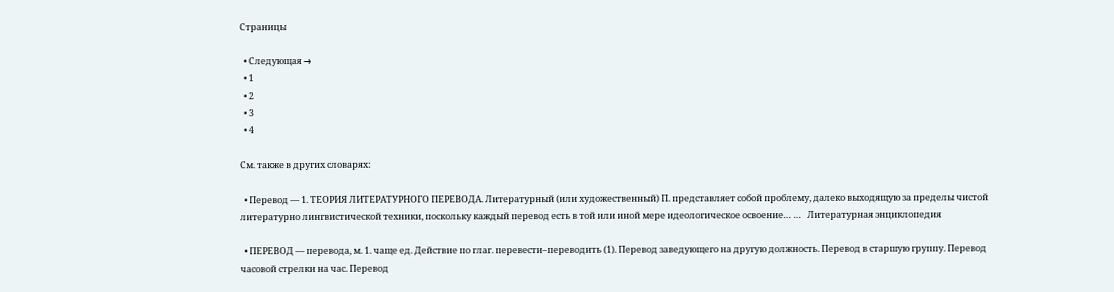Страницы

  • Следующая →
  • 1
  • 2
  • 3
  • 4

См. также в других словарях:

  • Перевод — 1. ТЕОРИЯ ЛИТЕРАТУРНОГО ПЕРЕВОДА. Литературный (или художественный) П. представляет собой проблему, далеко выходящую за пределы чистой литературно лингвистической техники, поскольку каждый перевод есть в той или иной мере идеологическое освоение… …   Литературная энциклопедия

  • ПЕРЕВОД — перевода, м. 1. чаще ед. Действие по глаг. перевести–переводить (1). Перевод заведующего на другую должность. Перевод в старшую группу. Перевод часовой стрелки на час. Перевод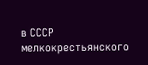в СССР мелкокрестьянского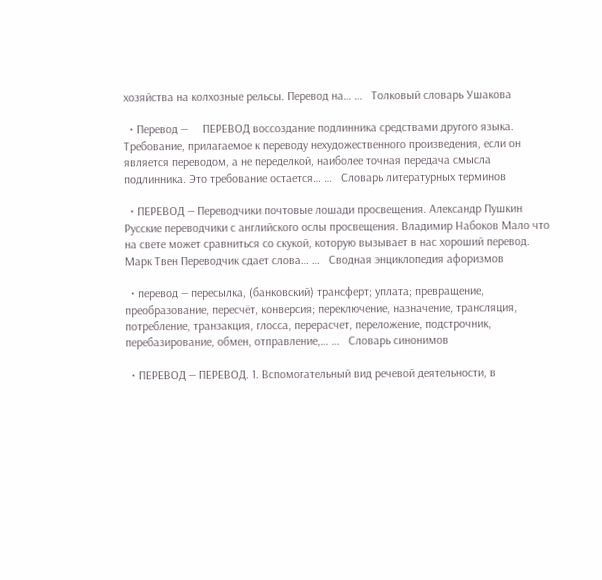хозяйства на колхозные рельсы. Перевод на… …   Толковый словарь Ушакова

  • Перевод —     ПЕРЕВОД воссоздание подлинника средствами другого языка. Требование, прилагаемое к переводу нехудожественного произведения, если он является переводом, а не переделкой, наиболее точная передача смысла подлинника. Это требование остается… …   Словарь литературных терминов

  • ПЕРЕВОД — Переводчики почтовые лошади просвещения. Александр Пушкин Русские переводчики с английского ослы просвещения. Владимир Набоков Мало что на свете может сравниться со скукой, которую вызывает в нас хороший перевод. Марк Твен Переводчик сдает слова… …   Сводная энциклопедия афоризмов

  • перевод — пересылка, (банковский) трансферт; уплата; превращение, преобразование, пересчёт, конверсия; переключение, назначение, трансляция, потребление, транзакция, глосса, перерасчет, переложение, подстрочник, перебазирование, обмен, отправление,… …   Словарь синонимов

  • ПЕРЕВОД — ПЕРЕВОД. 1. Вспомогательный вид речевой деятельности, в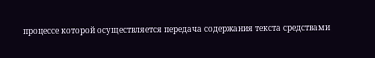процессе которой осуществляется передача содержания текста средствами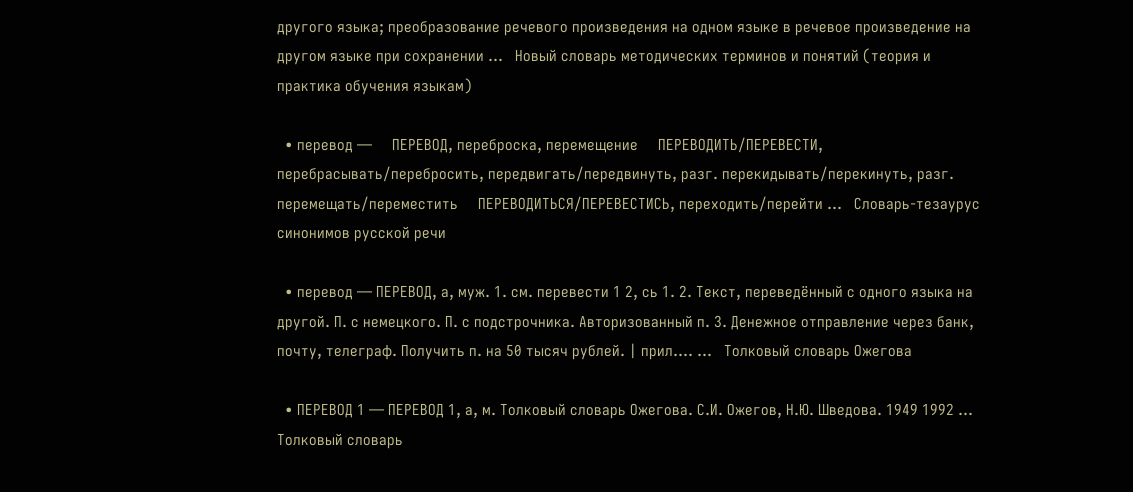другого языка; преобразование речевого произведения на одном языке в речевое произведение на другом языке при сохранении …   Новый словарь методических терминов и понятий (теория и практика обучения языкам)

  • перевод —     ПЕРЕВОД, переброска, перемещение     ПЕРЕВОДИТЬ/ПЕРЕВЕСТИ, перебрасывать/перебросить, передвигать/передвинуть, разг. перекидывать/перекинуть, разг. перемещать/переместить     ПЕРЕВОДИТЬСЯ/ПЕРЕВЕСТИСЬ, переходить/перейти …   Словарь-тезаурус синонимов русской речи

  • перевод — ПЕРЕВОД, а, муж. 1. см. перевести 1 2, сь 1. 2. Текст, переведённый с одного языка на другой. П. с немецкого. П. с подстрочника. Авторизованный п. 3. Денежное отправление через банк, почту, телеграф. Получить п. на 50 тысяч рублей. | прил.… …   Толковый словарь Ожегова

  • ПЕРЕВОД 1 — ПЕРЕВОД 1, а, м. Толковый словарь Ожегова. С.И. Ожегов, Н.Ю. Шведова. 1949 1992 …   Толковый словарь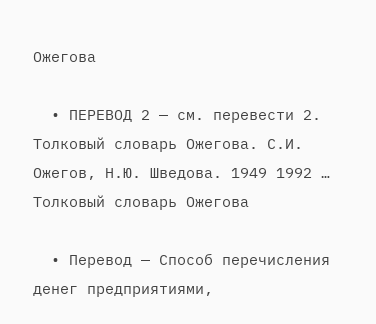Ожегова

  • ПЕРЕВОД 2 — см. перевести 2. Толковый словарь Ожегова. С.И. Ожегов, Н.Ю. Шведова. 1949 1992 …   Толковый словарь Ожегова

  • Перевод — Способ перечисления денег предприятиями,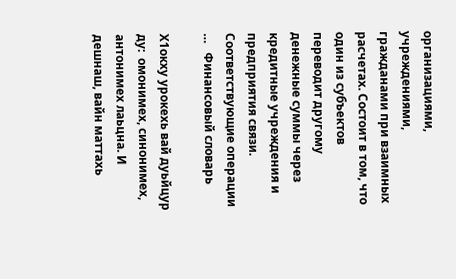организациями, учреждениями, гражданами при взаимных расчетах. Состоит в том, что один из субъектов переводит другому денежные суммы через кредитные учреждения и предприятия связи. Соответствующие операции …   Финансовый словарь

Х1окху урокехь вай дуьйцур ду:  омонимех, синонимех, антонимех лаьцна. И дешнаш, вайн маттахь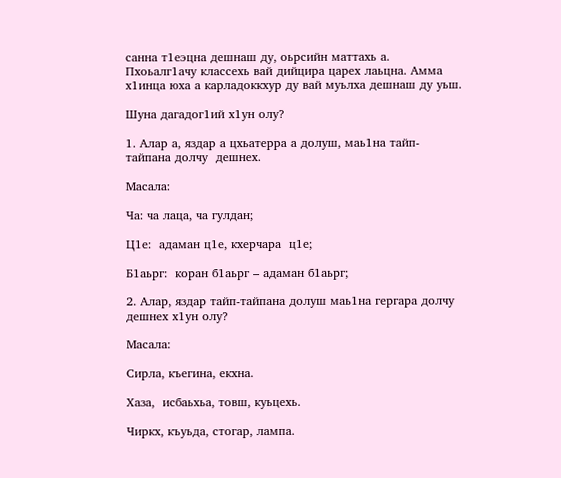санна т1еэцна дешнаш ду, оьрсийн маттахь а. Пхоьалг1ачу классехь вай дийцира царех лаьцна. Амма х1инца юха а карладоккхур ду вай муьлха дешнаш ду уьш.

Шуна дагадог1ий х1ун олу?

1. Алар а, яздар а цхьатерра а долуш, маь1на тайп-тайпана долчу  дешнех.

Масала:

Ча: ча лаца, ча гулдан;

Ц1е:  адаман ц1е, кхерчара  ц1е;

Б1аьрг:  коран б1аьрг – адаман б1аьрг;

2. Алар, яздар тайп-тайпана долуш маь1на гергара долчу дешнех х1ун олу?

Масала:

Сирла, къегина, екхна.

Хаза,  исбаьхьа, товш, куьцехь.

Чиркх, къуьда, стогар, лампа.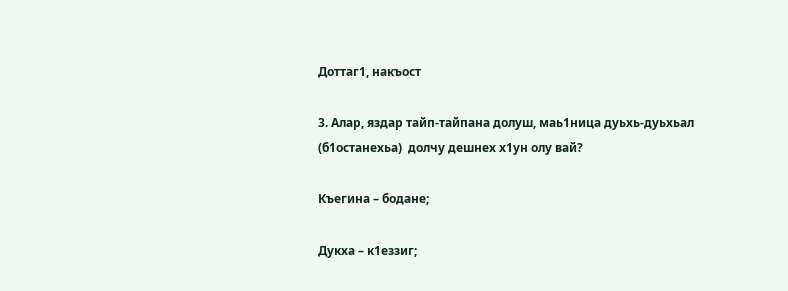Доттаг1, накъост

3. Алар, яздар тайп-тайпана долуш, маь1ница дуьхь-дуьхьал (б1останехьа)  долчу дешнех х1ун олу вай?

Къегина – бодане;

Дукха – к1еззиг;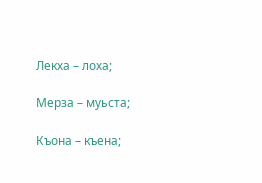Лекха – лоха;

Мерза – муьста;

Къона – къена;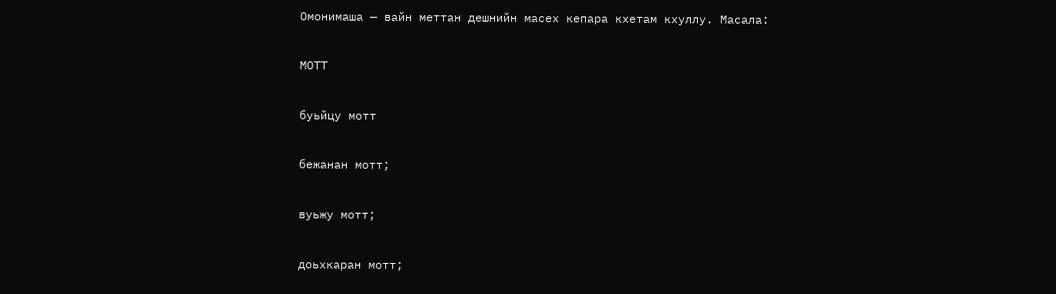Омонимаша — вайн меттан дешнийн масех кепара кхетам кхуллу. Масала:

МОТТ

буьйцу мотт

бежанан мотт;

вуьжу мотт;

доьхкаран мотт;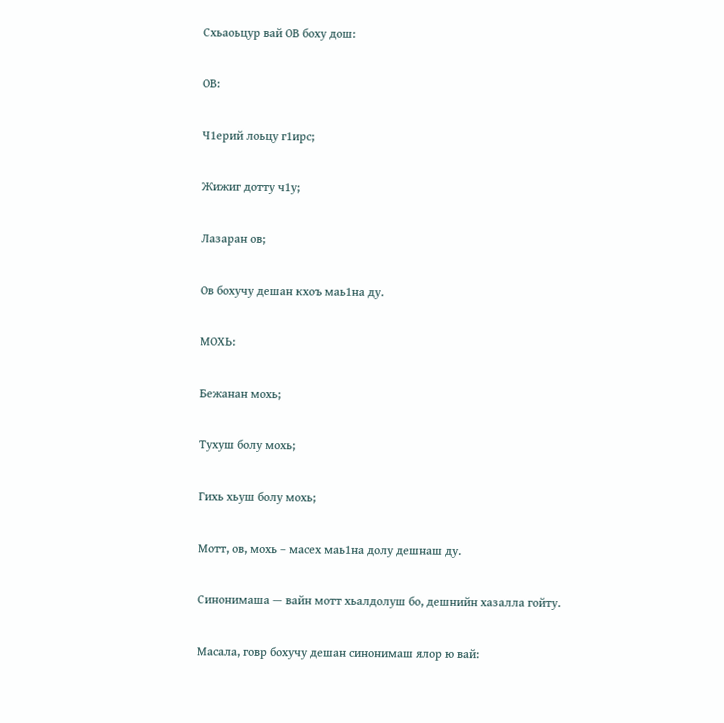Схьаоьцур вай ОВ боху дош:

ОВ:

Ч1ерий лоьцу г1ирс;

Жижиг дотту ч1у;

Лазаран ов;

Ов бохучу дешан кхоъ маь1на ду.

МОХЬ:

Бежанан мохь;

Тухуш болу мохь;

Гихь хьуш болу мохь;

Мотт, ов, мохь – масех маь1на долу дешнаш ду.

Синонимаша — вайн мотт хьалдолуш бо, дешнийн хазалла гойту.

Масала, говр бохучу дешан синонимаш ялор ю вай: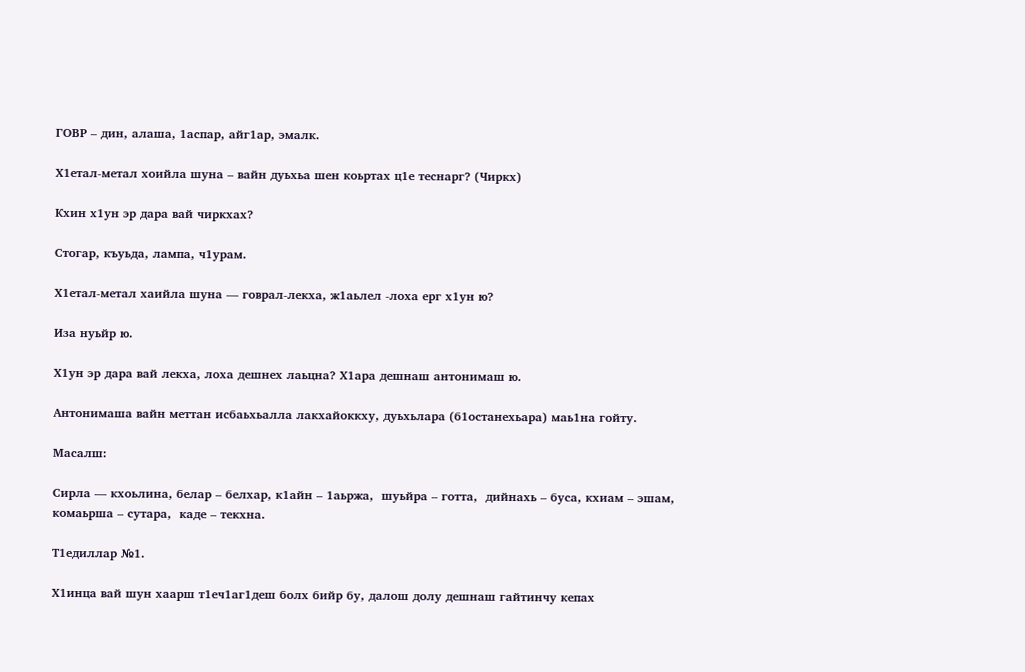ГОВР – дин, алаша, 1аспар, айг1ар, эмалк.

Х1етал-метал хоийла шуна – вайн дуьхьа шен коьртах ц1е теснарг? (Чиркх)

Кхин х1ун эр дара вай чиркхах?

Стогар, къуьда, лампа, ч1урам.

Х1етал-метал хаийла шуна — говрал-лекха, ж1аьлел -лоха ерг х1ун ю?

Иза нуьйр ю.

Х1ун эр дара вай лекха, лоха дешнех лаьцна? Х1ара дешнаш антонимаш ю.

Антонимаша вайн меттан исбаьхьалла лакхайоккху, дуьхьлара (б1останехьара) маь1на гойту.

Масалш:

Сирла — кхоьлина, белар – белхар, к1айн – 1аьржа,  шуьйра – готта,  дийнахь – буса, кхиам – эшам, комаьрша – сутара,  каде – текхна.

Т1едиллар №1.

Х1инца вай шун хаарш т1еч1аг1деш болх бийр бу, далош долу дешнаш гайтинчу кепах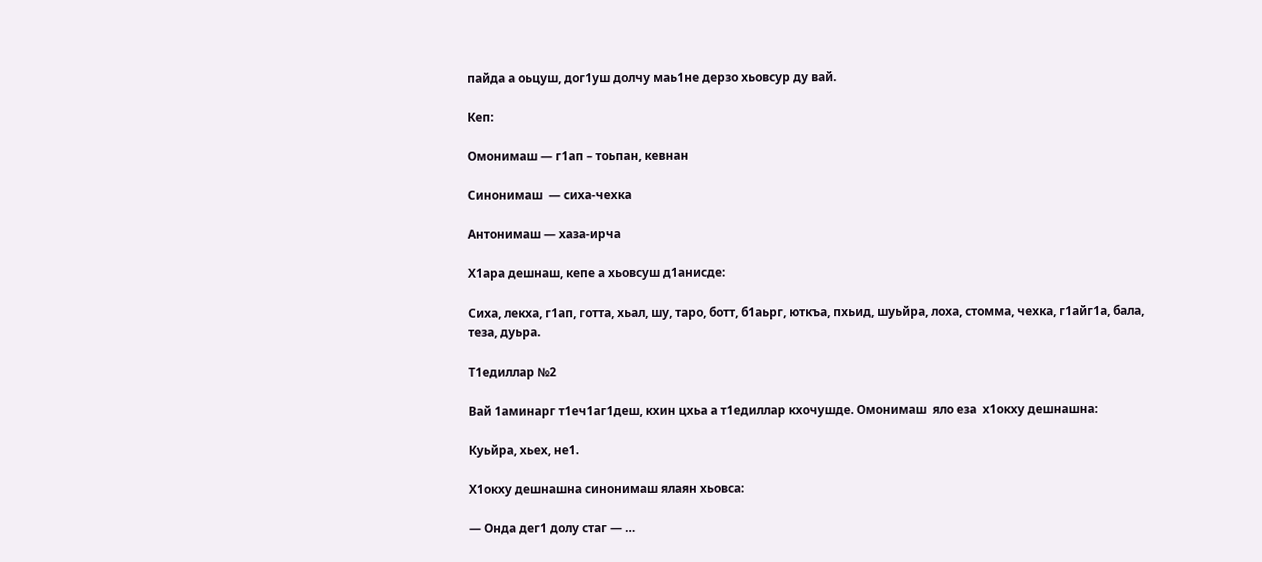пайда а оьцуш, дог1уш долчу маь1не дерзо хьовсур ду вай.

Кеп:

Омонимаш — г1ап – тоьпан, кевнан

Синонимаш  — сиха-чехка

Антонимаш — хаза-ирча

Х1ара дешнаш, кепе а хьовсуш д1анисде:

Сиха, лекха, г1ап, готта, хьал, шу, таро, ботт, б1аьрг, юткъа, пхьид, шуьйра, лоха, стомма, чехка, г1айг1а, бала, теза, дуьра.

Т1едиллар №2

Вай 1аминарг т1еч1аг1деш, кхин цхьа а т1едиллар кхочушде. Омонимаш  яло еза  х1окху дешнашна:

Куьйра, хьех, не1.

Х1окху дешнашна синонимаш ялаян хьовса:

— Онда дег1 долу стаг — …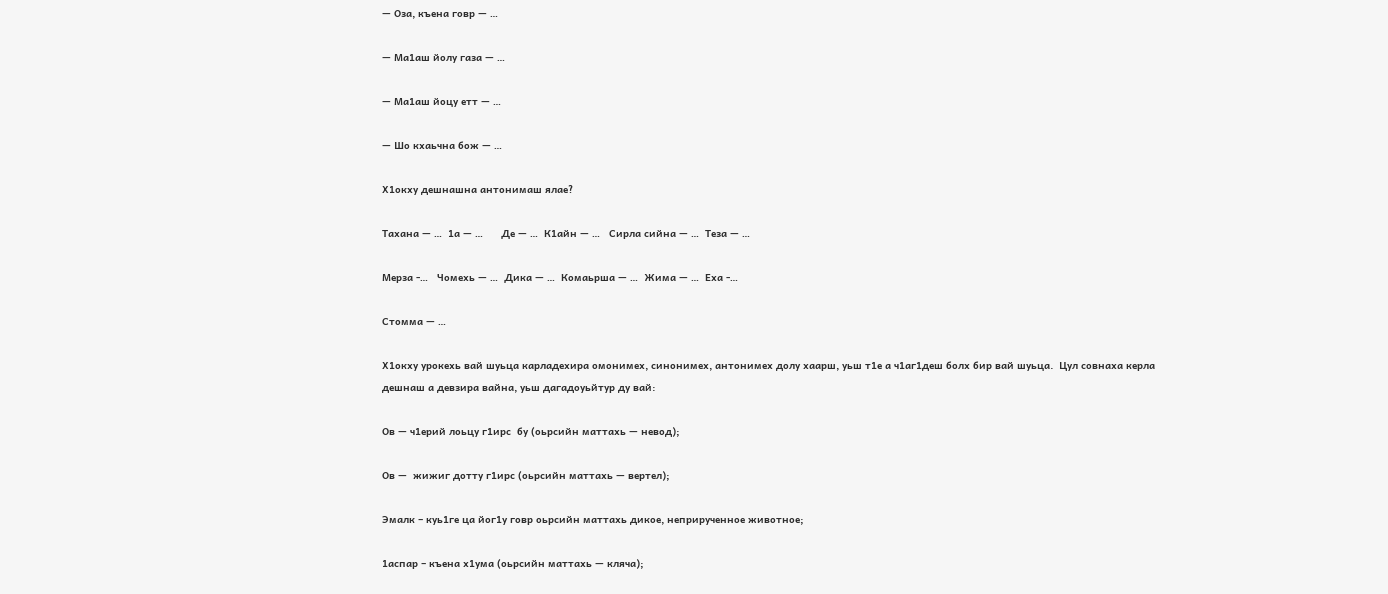— Оза, къена говр — …

— Ма1аш йолу газа — …

— Ма1аш йоцу етт — …

— Шо кхаьчна бож — …

Х1окху дешнашна антонимаш ялае?

Тахана — …  1а — …      Де — …  К1айн — …   Сирла сийна — …  Теза — …

Мерза -…   Чомехь — …  Дика — …  Комаьрша — …  Жима — …  Еха -…

Стомма — …

Х1окху урокехь вай шуьца карладехира омонимех, синонимех, антонимех долу хаарш, уьш т1е а ч1аг1деш болх бир вай шуьца.  Цул совнаха керла дешнаш а девзира вайна, уьш дагадоуьйтур ду вай:

Ов — ч1ерий лоьцу г1ирс  бу (оьрсийн маттахь — невод);

Ов —  жижиг дотту г1ирс (оьрсийн маттахь — вертел);

Эмалк – куь1ге ца йог1у говр оьрсийн маттахь дикое, неприрученное животное;

1аспар – къена х1ума (оьрсийн маттахь — кляча);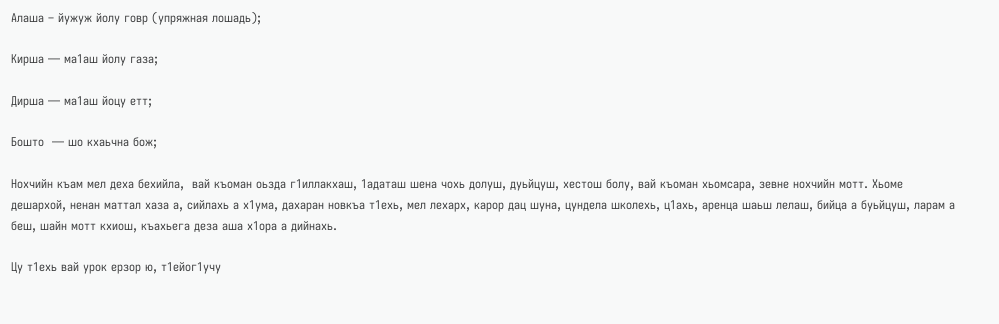Алаша – йужуж йолу говр (упряжная лошадь);

Кирша — ма1аш йолу газа;

Дирша — ма1аш йоцу етт;

Бошто  — шо кхаьчна бож;

Нохчийн къам мел деха бехийла,  вай къоман оьзда г1иллакхаш, 1адаташ шена чохь долуш, дуьйцуш, хестош болу, вай къоман хьомсара, зевне нохчийн мотт. Хьоме дешархой, ненан маттал хаза а, сийлахь а х1ума, дахаран новкъа т1ехь, мел лехарх, карор дац шуна, цундела школехь, ц1ахь, аренца шаьш лелаш, бийца а буьйцуш, ларам а беш, шайн мотт кхиош, къахьега деза аша х1ора а дийнахь.

Цу т1ехь вай урок ерзор ю, т1ейог1учу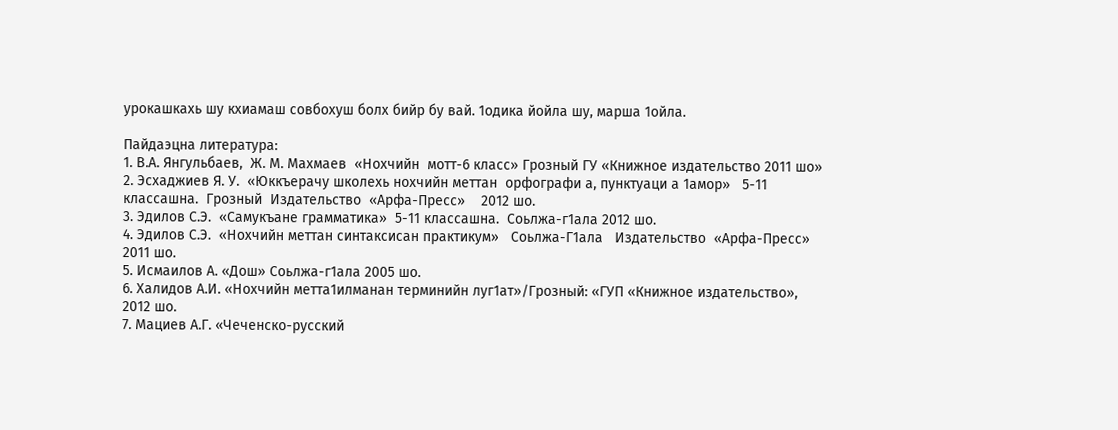урокашкахь шу кхиамаш совбохуш болх бийр бу вай. 1одика йойла шу, марша 1ойла.

Пайдаэцна литература:
1. В.А. Янгульбаев,  Ж. М. Махмаев  «Нохчийн  мотт-6 класс» Грозный ГУ «Книжное издательство 2011 шо»
2. Эсхаджиев Я. У.  «Юккъерачу школехь нохчийн меттан  орфографи а, пунктуаци а 1амор»   5-11  классашна.  Грозный  Издательство  «Арфа-Пресс»    2012 шо.
3. Эдилов С.Э.  «Самукъане грамматика»  5-11 классашна.  Соьлжа-г1ала 2012 шо.
4. Эдилов С.Э.  «Нохчийн меттан синтаксисан практикум»   Соьлжа-Г1ала   Издательство  «Арфа-Пресс» 2011 шо.
5. Исмаилов А. «Дош» Соьлжа-г1ала 2005 шо.
6. Халидов А.И. «Нохчийн метта1илманан терминийн луг1ат»/Грозный: «ГУП «Книжное издательство», 2012 шо.
7. Мациев А.Г. «Чеченско-русский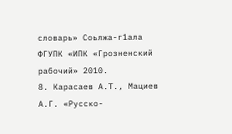словарь» Соьлжа-г1ала ФГУПК «ИПК «Грозненский рабочий» 2010.
8. Карасаев А.Т., Мациев А.Г. «Русско-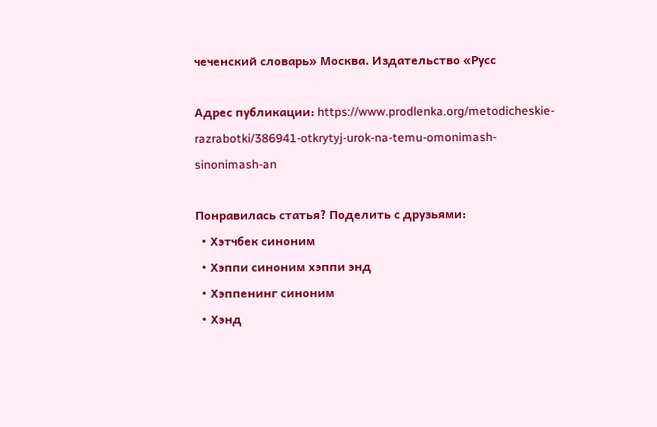чеченский словарь» Москва. Издательство «Русс

Адрес публикации: https://www.prodlenka.org/metodicheskie-razrabotki/386941-otkrytyj-urok-na-temu-omonimash-sinonimash-an

Понравилась статья? Поделить с друзьями:
  • Хэтчбек синоним
  • Хэппи синоним хэппи энд
  • Хэппенинг синоним
  • Хэнд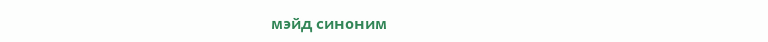мэйд синоним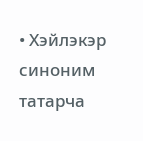• Хэйлэкэр синоним татарча